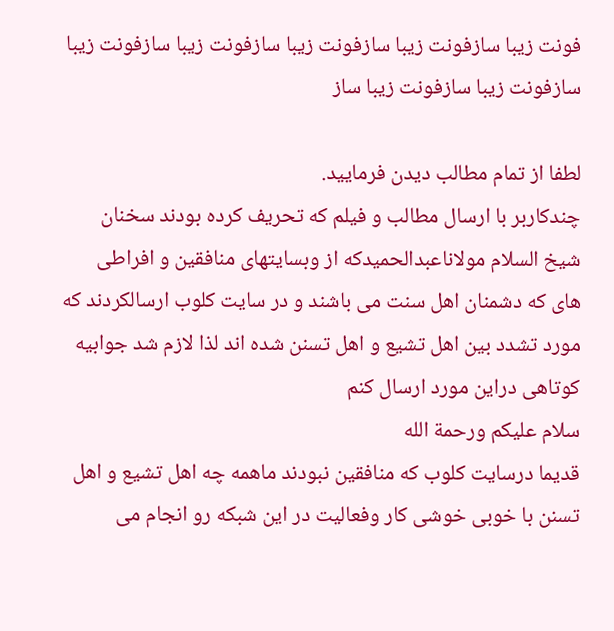فونت زيبا سازفونت زيبا سازفونت زيبا سازفونت زيبا سازفونت زيبا سازفونت زيبا سازفونت زيبا ساز

لطفا از تمام مطالب دیدن فرمایید.
چندکاربر با ارسال مطالب و فیلم که تحریف کرده بودند سخنان شیخ السلام مولاناعبدالحمیدکه از وبسایتهای منافقین و افراطی های که دشمنان اهل سنت می باشند و در سایت کلوب ارسالکردند که مورد تشدد بین اهل تشیع و اهل تسنن شده اند لذا لازم شد جوابیه کوتاهی دراین مورد ارسال کنم
سلام علیکم ورحمة الله
قدیما درسایت کلوب که منافقین نبودند ماهمه چه اهل تشیع و اهل تسنن با خوبی خوشی کار وفعالیت در این شبکه رو انجام می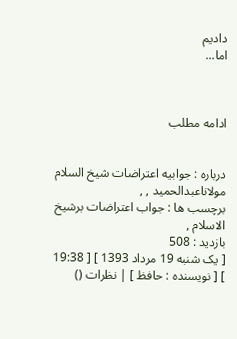دادیم
اما...



ادامه مطلب


درباره : جوابیه اعتراضات شیخ السلام مولاناعبدالحمید , ,
برچسب ها : جواب اعتراضات برشیخ الاسلام ,
بازدید : 508
[ یک شنبه 19 مرداد 1393 ] [ 19:38 ] [ نویسنده : حافظ ] | نظرات ()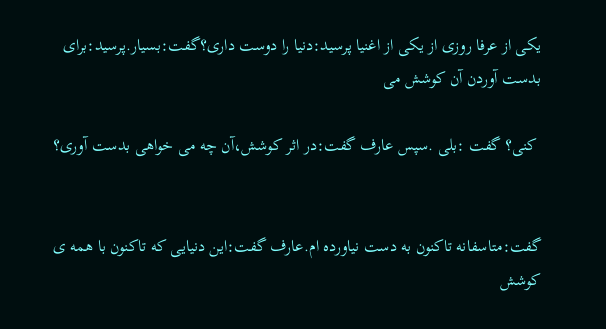یکی از عرفا روزی از یکی از اغنیا پرسید:دنیا را دوست داری؟گفت:بسیار.پرسید:برای بدست آوردن آن کوشش می

 کنی؟ گفت :بلی .سپس عارف گفت:در اثر کوشش،آن چه می خواهی بدست آوری؟


گفت:متاسفانه تاکنون به دست نیاورده ام.عارف گفت:این دنیایی که تاکنون با همه ی کوشش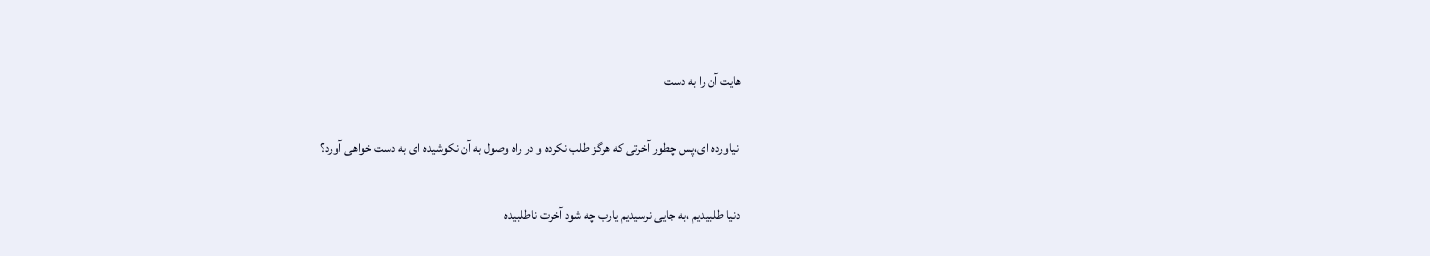هایت آن را به دست

 نیاورده ای،پس چطور آخرتی که هرگز طلب نکرده و در راه وصول به آن نکوشیده ای به دست خواهی آورد؟

دنیا طلبیدیم ،به جایی نرسیدیم یارب چه شود آخرت ناطلبیده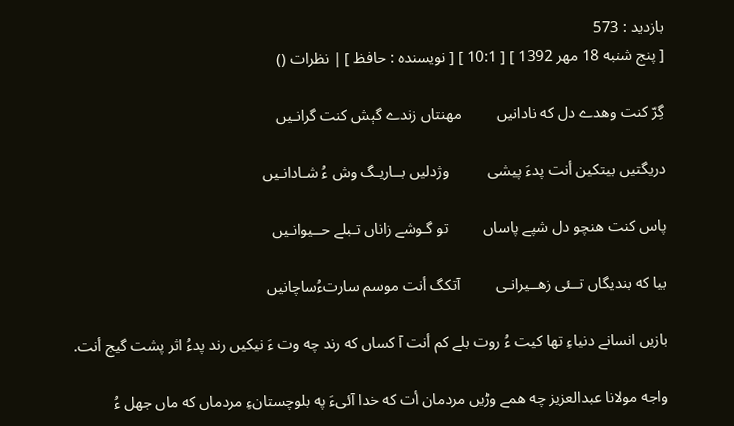بازدید : 573
[ پنج شنبه 18 مهر 1392 ] [ 10:1 ] [ نویسنده : حافظ ] | نظرات ()

گِرّ کنت وهدے دل که نادانیں         مهنتاں زندے گٻش کنت گرانـیں

دریگتیں بیتکین أنت پدءَ پیشی          وژدلیں بــاریـگ وش ءُ شـادانـیں

پاس کنت هنچو دل شپے پاساں         تو گـوشے زاناں تـبلے حــیوانـیں

بیا که بندیگاں تــئی زهــیرانـی         آتکگ أنت موسم سارتءُساچانیں

بازیں انسانے دنیاءِ تها کیت ءُ روت بلے کم أنت آ کساں که رند چه وت ءَ نیکیں رند پدءُ اثر پشت گیج أنت.

واجه مولانا عبدالعزیز چه همے وڑیں مردمان أت که خدا آئیءَ په بلوچستانءِ مردماں که ماں جهل ءُ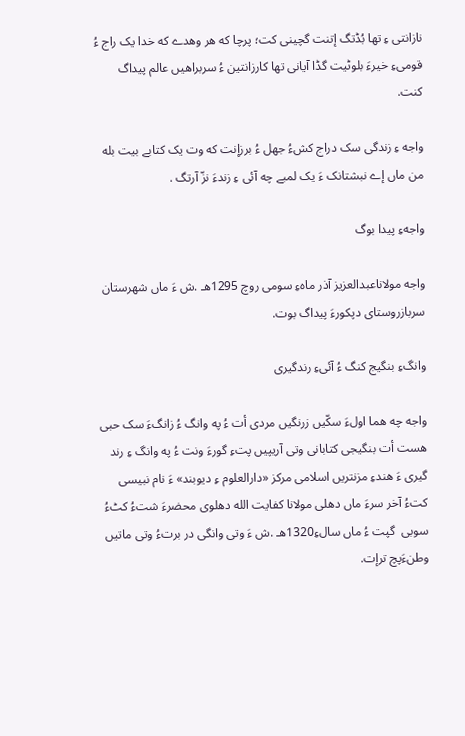نازانتی ءِ تها بُڈتگ إتنت گچینی کت؛ پرچا که هر وهدے که خدا یک راج ءُ قومیءِ خیرءَ بلوٹیت گڈا آیانی تها کارزانتین ءُ سربراهیں عالم پیداگ کنت.

واجه ءِ زندگی سک دراج کشءُ جهل ءُ برزإنت که وت یک کتابے بیت بله من ماں إے نبشتانک ءَ یک لمبے چه آئی ءِ زندءَ نزّ آرتگ .

واجهءِ پیدا بوگ

واجه مولاناعبدالعزیز آذر ماهءِ سومی روچ 1295هـ .ش ءَ ماں شهرستان سربازروستای دپکورءَ پیداگ بوت.

وانگءِ بنگیج کنگ ءُ آئیءِ رندگیری

واجه چه هما اولءَ سکّیں زرنگیں مردی أت ءُ په وانگ ءُ زانگءَ سک حبی هست أت بنگیجی کتابانی وتی آریپیں پتءِ گورءَ ونت ءُ په وانگ ءِ رند گیری ءَ هندءِ مزنتریں اسلامی مرکز «دارالعلوم ءِ دیوبند» ءَ نام نبیسی کتءُ آخر سرءَ ماں دهلی مولانا کفایت الله دهلوی محضرءَ شتءُ کٹءُ سوبی  گپت ءُ ماں سالءِ1320هـ .ش ءَ وتی وانگی در برتءُ وتی ماتیں وطنءَپچ ترإت.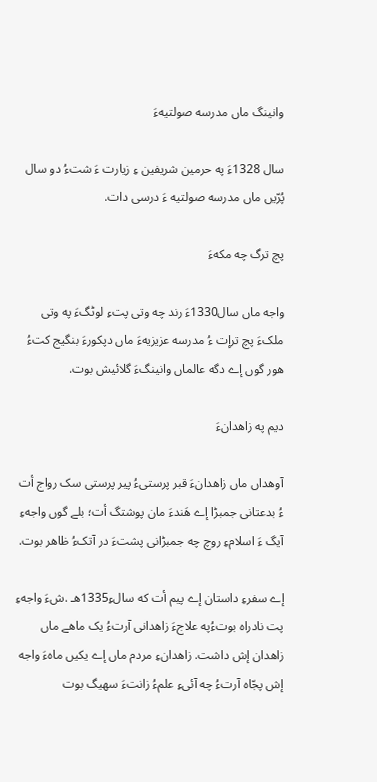وانینگ ماں مدرسه صولتیهءَ

سال 1328ءَ په حرمین شریفین ءِ زیارت ءَ شتءُ دو سال پُرّیں ماں مدرسه صولتیه ءَ درسی دات.

پچ ترگ چه مکهءَ

واجه ماں سال1330ءَ رند چه وتی پتءِ لوٹگءَ په وتی ملکءَ پچ ترإت ءُ مدرسه عزیزیهءَ ماں دپکورءَ بنگیج کتءُ هور گوں إے دگه عالماں وانینگءَ گلائیش بوت.

دیم په زاهدانءَ

آوهداں ماں زاهدانءَ قبر پرستیءُ پیر پرستی سک رواج أت ءُ بدعتانی جمبڑا إے هَندءَ مان پوشتگ أت؛ بلے گوں واجهءِ آیگ ءَ اسلامءِ روچ چه جمبڑانی پشتءَ در آتکءُ ظاهر بوت.

إے سفرءِ داستان إے پیم أت که سالءِ1335هـ .شءَ واجهءِ پت نادراه بوتءُپه علاجءَ زاهدانی آرتءُ یک ماهے ماں زاهدان إش داشت. زاهدانءِ مردم ماں إے یکیں ماهءَ واجه إش پجّاه آرتءُ چه آئیءِ علمءُ زانتءَ سهیگ بوت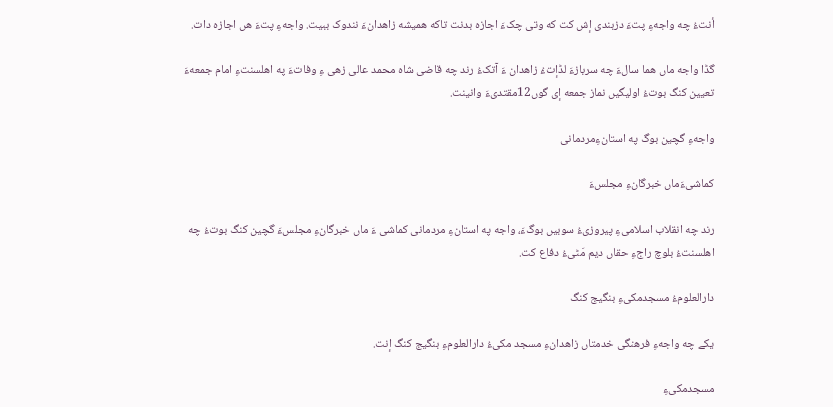أنتءُ چه واجهءِ پتءَ دزبندی إش کت که وتی چکءَ اجازه بدنت تاکه همیشه زاهدانءَ نندوک ببیت. واجهءِ پتءَ هں اجازه دات.

گڈا واجه ماں هما سالءَ چه سربازءَ لڈإتءُ زاهدان ءَ آتکءُ رند چه قاضی شاه محمد عالی زهی ءِ وفاتءَ په اهلسنتءِ امام جمعهءَ تعیین کنگ بوتءُ اولیگیں نماز جمعه إی گوں12مقتدیءَ وانینت.

واجهءِ گچین بوگ په استانءِمردمانی

کماشیءَماں خبرگانءِ مجلسءَ

رند چه انقلاب اسلامیءِ پیروزیءُ سوبیں بوگءَ، واجه په استانءِ مردمانی کماشی ءَ ماں خبرگانءِ مجلسءَ گچین کنگ بوتءُ چه اهلسنتءُ بلوچ راجءِ حقاں دیم مَٹیءُ دفاع کت.

دارالعلومءُ مسجدمکیءِ بنگیج کنگ

یکے چه واجهءِ فرهنگی خدمتاں زاهدانءِ مسجد مکیءُ دارالعلومءِ بنگیج کنگ إنت.

مسجدمکیءِ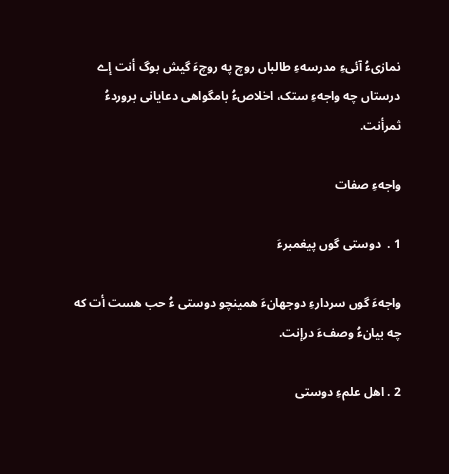نمازیءُ آئیءِ مدرسهءِ طالباں روچ په روچءَ گیش بوگ أنت إے درستاں چه واجهءِ ستک، اخلاصءُ بامگواهی دعایانی بروردءُ ثمرأنت.

واجهءِ صفات

1 .  دوستی گوں پیغمبرءَ

واجهءَ گوں سردارءِ دوجهانءَ همینچو دوستی ءُ حب هست أت که چه بیانءُ وصفءَ درإنت.

2 . اهل علمءِ دوستی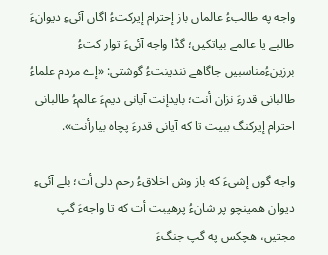واجه په طالبءُ عالماں باز إحترام إیرکتءُ اگاں آئیءِ دیوانءَ طالبے یا عالمے بیاتکیں؛ گڈا واجه آئیءَ توار کتءُ برزینءُمناسبیں جاگاهے نندینتءُ گوشتی: «إے مردم علماءُ طالبانی قدرءَ نزان أنت؛ بایدإنت آیانی دیمءَ عالمءُ طالبانی احترام إیرکنگ ببیت تا که آیانی قدرءَ پچاه بیارأنت».

واجه گوں إشیءَ که باز وش اخلاقءُ رحم دلی أت؛ بلے آئیءِ دیوان همینچو پر شانءُ پرهیبت أت که تا واجهءَ گپ مجتیں، هچکس په گپ جنگءَ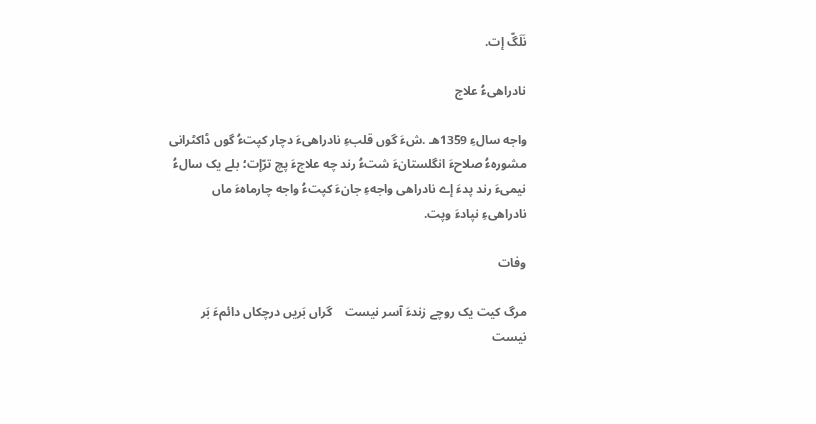نَلَگّ إت.

نادراهیءُ علاج

واجه سالءِ 1359هـ .شءَ گوں قلبءِ نادراهیءَ دچار کپتءُ گوں ڈاکٹرانی مشورهءُ صلاحءَ انگلستانءَ شتءُ رند چه علاجءَ پچ ترّإت؛ بلے یک سالءُ نیمیءَ رند پدءَ إے نادراهی واجهءِ جانءَ کپتءُ واجه چارماهءَ ماں نادراهیءِ نپادءَ وپت.

وفات

مرگ کیت یک روچے زندءَ آسر نیست    گراں بَریں درچکاں دائمءَ بَر نیست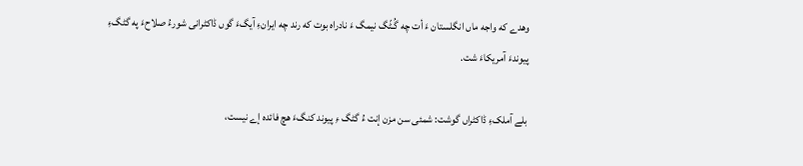وهدے که واجه ماں انگلستان ءَ أت چه گُـٹّگ نیمگ ءَ نادراه بوت که رند چه ایرانءِ آیگءَ گوں ڈاکٹرانی شورءُ صلاحءَ په گٹگءِ پیوندءَ آمریکاءَ شت.

بلے آملکءِ ڈاکٹراں گوشت: شمئی سن مزن إنت ءُ گٹگ ءِ پیوند کنگءَ هچ فائده إے نیست،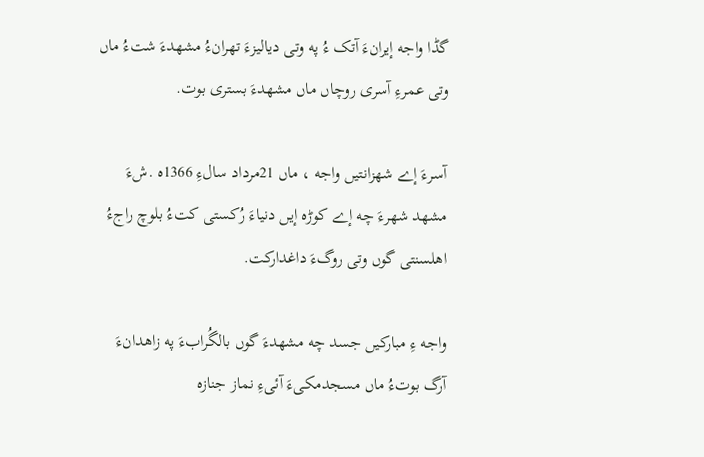گڈا واجه إیرانءَ آتک ءُ په وتی دیالیزءَ تهرانءُ مشهدءَ شتءُ ماں وتی عمرءِ آسری روچاں ماں مشهدءَ بستری بوت.

آسرءَ إے شهزانتیں واجه ، ماں 21مرداد سالءِ 1366ه .شءَ مشهد شهرءَ چه إے کوڑه إیں دنیاءَ رُکستی کتءُ بلوچ راجءُ اهلسنتی گوں وتی روگءَ داغدارکت.

واجه ءِ مبارکیں جسد چه مشهدءَ گوں بالگُرابءَ په زاهدانءَ آرگ بوتءُ ماں مسجدمکیءَ آئیءِ نماز جنازه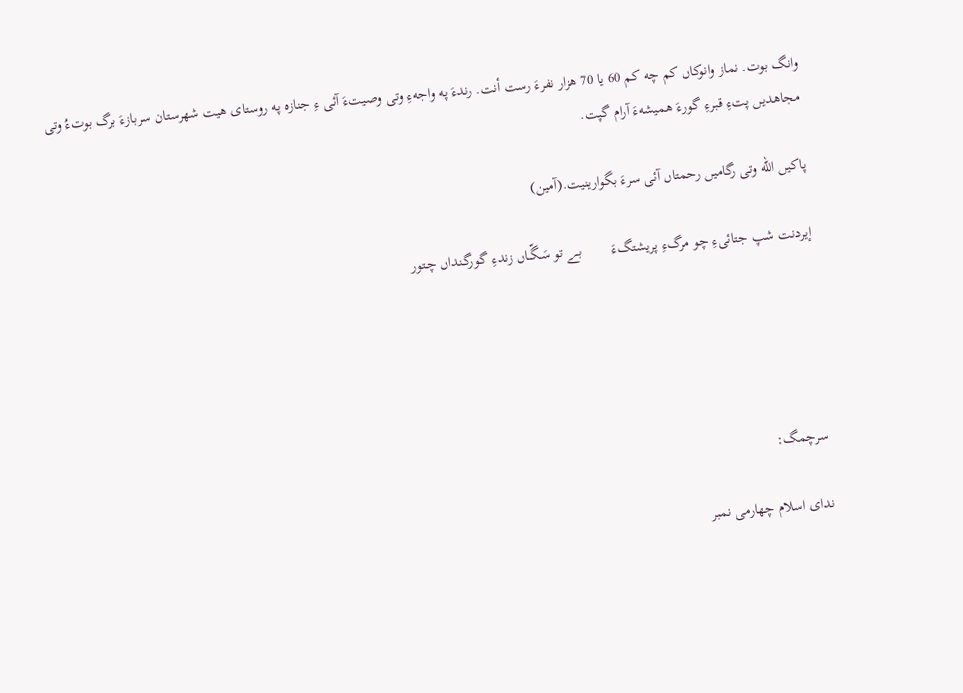وانگ بوت. نماز وانوکاں کم چه کم 60 یا 70 هزار نفرءَ رست أنت. رندءَ په واجهءِ وتی وصیتءَ آئی ءِ جنازه په روستای هیت شهرستان سربازءَ برگ بوتءُ وتی مجاهدیں پتءِ قبرءِ گورءَ همیشهءَ آرام گپت.

پاکیں الله وتی رگامیں رحمتاں آئی سرءَ بگوارینیت.(آمین)

إیردنت شپ جتائیءِ چو مرگءِ پریشتگءَ        بـے تو سَـگّــاں زندءِ گـورگـنداں چـتور





سرچمگ:

ندای اسلام چهارمی نمبر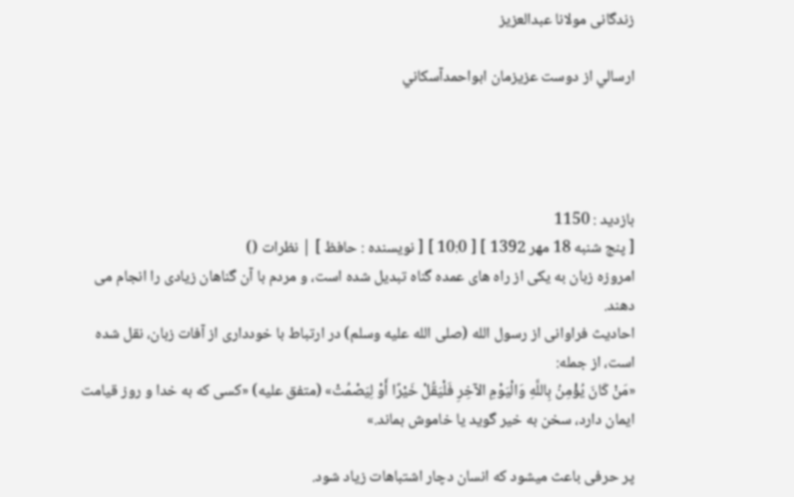زندگانی مولانا عبدالعزیز

ارسالي از دوست عزيزمان ابواحمدآسكاني




بازدید : 1150
[ پنج شنبه 18 مهر 1392 ] [ 10:0 ] [ نویسنده : حافظ ] | نظرات ()
امروزه زبان به یکی از راه های عمده گناه تبدیل شده است، و مردم با آن گناهان زیادی را انجام می دهند.
احادیث فراوانی از رسول الله (صلی الله علیه وسلم) در ارتباط با خودداری از آفات زبان، نقل شده است، از جمله:
«مَنْ كَانَ یُؤْمِنُ بِاللَّهِ وَالْیَوْمِ الآخِرِ فَلْیَقُلْ خَیْرًا أَوْ لِیَصْمُتْ» (متفق علیه) «کسی که به خدا و روز قیامت ایمان دارد، سخن به خیر گوید یا خاموش بماند.»

پر حرفی باعث میشود که انسان دچار اشتباهات زیاد شود.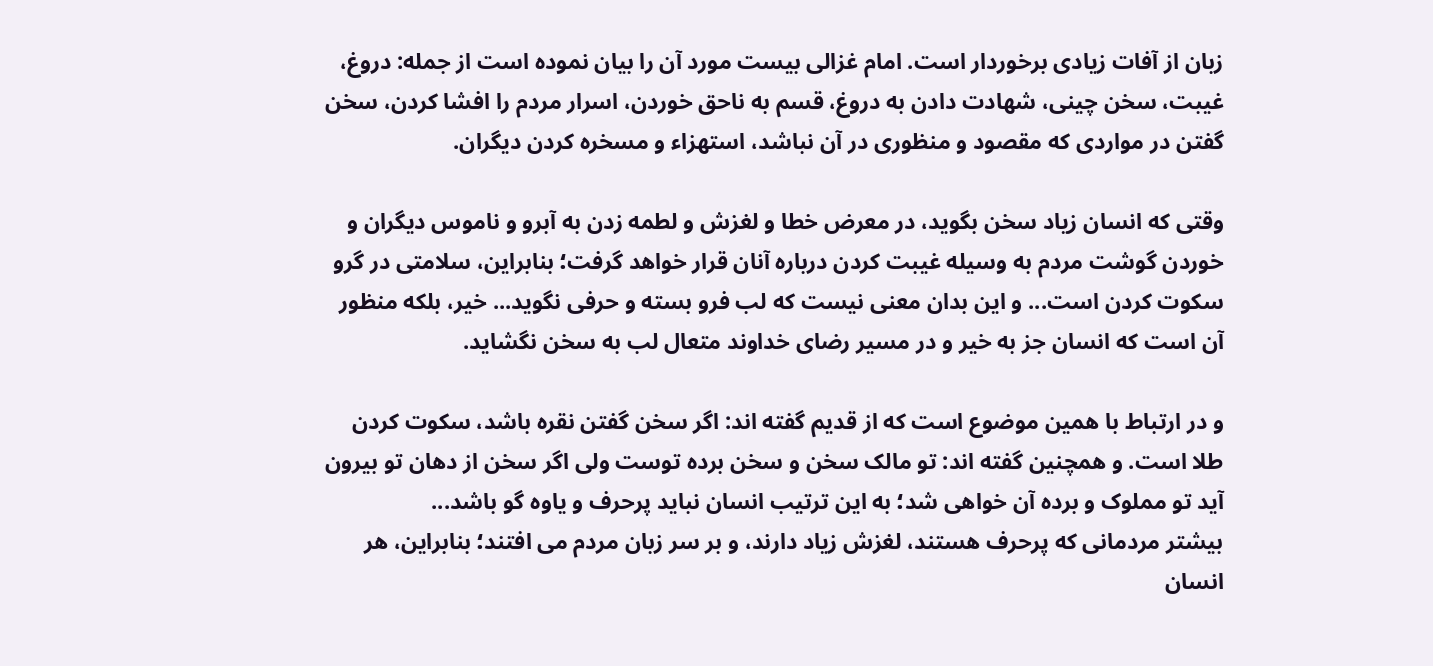زبان از آفات زیادی برخوردار است. امام غزالی بیست مورد آن را بیان نموده است از جمله: دروغ، غیبت، سخن چینی، شهادت دادن به دروغ، قسم به ناحق خوردن، اسرار مردم را افشا کردن، سخن گفتن در مواردی که مقصود و منظوری در آن نباشد، استهزاء و مسخره کردن دیگران.

وقتی که انسان زیاد سخن بگوید، در معرض خطا و لغزش و لطمه زدن به آبرو و ناموس دیگران و خوردن گوشت مردم به وسیله غیبت کردن درباره آنان قرار خواهد گرفت؛ بنابراین، سلامتی در گرو سکوت کردن است... و این بدان معنی نیست که لب فرو بسته و حرفی نگوید... خیر، بلکه منظور آن است که انسان جز به خیر و در مسیر رضای خداوند متعال لب به سخن نگشاید.

و در ارتباط با همین موضوع است که از قدیم گفته اند: اگر سخن گفتن نقره باشد، سکوت کردن طلا است. و همچنین گفته اند: تو مالک سخن و سخن برده توست ولی اگر سخن از دهان تو بیرون آید تو مملوک و برده آن خواهی شد؛ به این ترتیب انسان نباید پرحرف و یاوه گو باشد...
بیشتر مردمانی که پرحرف هستند، لغزش زیاد دارند، و بر سر زبان مردم می افتند؛ بنابراین، هر انسان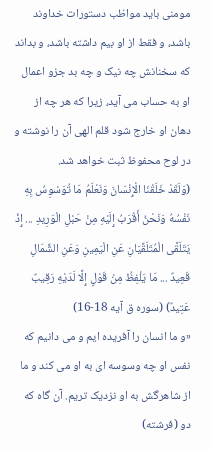مومنی باید مواظب دستورات خداوند باشد، و فقط از او بیم داشته باشد، و بداند که سخنانش چه نیک و چه بد جزو اعمال او به حساب می آید، زیرا که هر چه از دهان او خارج شود قلم الهی آن را نوشته و در لوح محفوظ ثبت خواهد شد.
(وَلَقَدْ خَلَقْنَا الْإِنْسَانَ وَنَعْلَمُ مَا تُوَسْوِسُ بِهِ نَفْسُهُ وَنَحْنُ أَقْرَبُ إِلَیْهِ مِنْ حَبْلِ الْوَرِیدِ ... إِذْ یَتَلَقَّى الْمُتَلَقِّیَانِ عَنِ الْیَمِینِ وَعَنِ الشِّمَالِ قَعِیدٌ ... مَا یَلْفِظُ مِنْ قَوْلٍ إِلَّا لَدَیْهِ رَقِیبٌ عَتِیدٌ) (سوره ق آیه 18-16)
«و ما انسان را آفریده ایم و می دانیم که نفس او چه وسوسه ای به او می کند و ما از شاهرگش به او نزدیک تریم. آن گاه که دو (فرشته)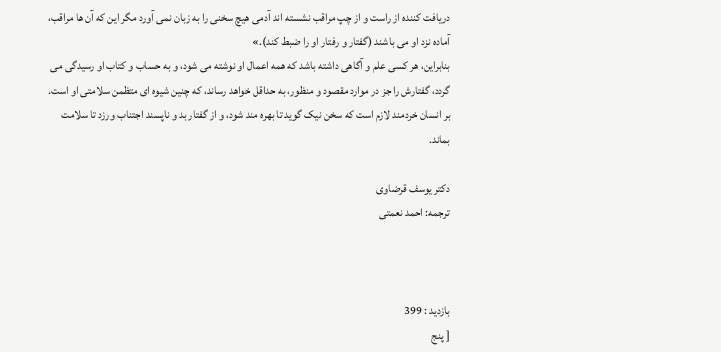دریافت کننده از راست و از چپ مراقب نشسته اند آدمی هیچ سخنی را به زبان نمی آورد مگر این که آن ها مراقب، آماده نزد او می باشند (گفتار و رفتار او را ضبط کند).»
بنابراین، هر کسی علم و آگاهی داشته باشد که همه اعمال او نوشته می شود، و به حساب و کتاب او رسیدگی می گردد، گفتارش را جز در موارد مقصود و منظور، به حداقل خواهد رساند، که چنین شیوه ای متظمن سلامتی او است.
بر انسان خردمند لازم است که سخن نیک گوید تا بهره مند شود، و از گفتار بد و ناپسند اجتناب ورزد تا سلامت بماند.

دکتر یوسف قرضاوی
ترجمه: احمد نعمتی



بازدید : 399
[ پنج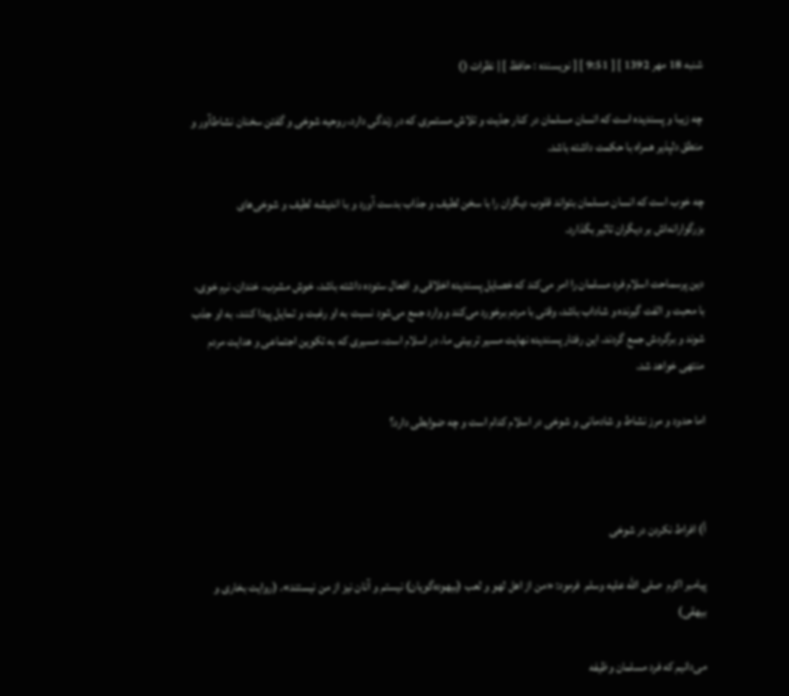شنبه 18 مهر 1392 ] [ 9:51 ] [ نویسنده : حافظ ] | نظرات ()

چه زیبا و پسندیده است که انسان مسلمان در کنار جدّیت و تلاش مستمری که در زندگی دارد، روحیه شوخی و گفتن سخنان نشاط‌آور و منطق دلپذیر همراه با حکمت داشته باشد.

چه خوب است که انسان مسلمان بتواند قلوب دیگران را با سخن لطیف و جذاب بدست آورد و با اندیشه لطیف و شوخی‌های بزرگوارانه‌اش بر دیگران تاثیر بگذارد.

دین پرسماحت اسلام فرد مسلمان را امر می‌کند که خصایل پسندیده اخلاقی و افعال ستوده داشته باشد، خوش مشرب، خندان، نرم خوی، با محبت و الفت گیرنده و شاداب باشد، وقتی با مردم برخورد می‌کند و وارد جمع می‌شود نسبت به او رغبت و تمایل پیدا کنند، به او جذب شوند و برگردش جمع گردند. این رفتار پسندیده نهایت مسیر تربیتی ما، در اسلام است، مسیری که به تکوین اجتماعی و هدایت مردم منتهی خواهد شد.

اما حدود و مرز نشاط و شادمانی و شوخی در اسلام کدام است و چه ضوابطی دارد؟



أ) افراط نکردن در شوخی

پیامبر اکرم  صلی الله علیه وسلم  فرمود: «من از اهل لهو و لعب (بیهوده‌گویان) نیستم و آنان نیز از من نیستند». (روایت بخاری و بیهقی)

می‌دانیم که فرد مسلمان وظیفه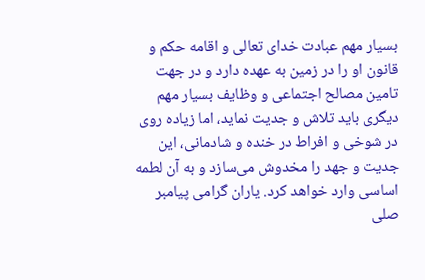بسیار مهم عبادت خدای تعالی و اقامه حکم و قانون او را در زمین به عهده دارد و در جهت تامین مصالح اجتماعی و وظایف بسیار مهم دیگری باید تلاش و جدیت نماید، اما زیاده روی در شوخی و افراط در خنده و شادمانی، این جدیت و جهد را مخدوش می‌سازد و به آن لطمه اساسی وارد خواهد کرد. یاران گرامی پیامبر  صلی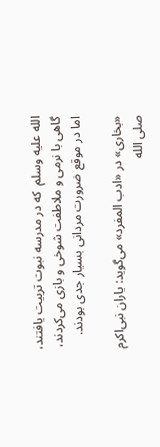الله علیه وسلم  که در مدرسه نبوت تربیت یافتند، گاهی با نرمی و ملاطفت شوخی و بازی می‌کردند، اما در موقع ضرورت مردانی بسیار جدی بودند.

«بخاری» در «ادب المفرد» می‌گوید: یاران نبی‌اکرم  صلی الله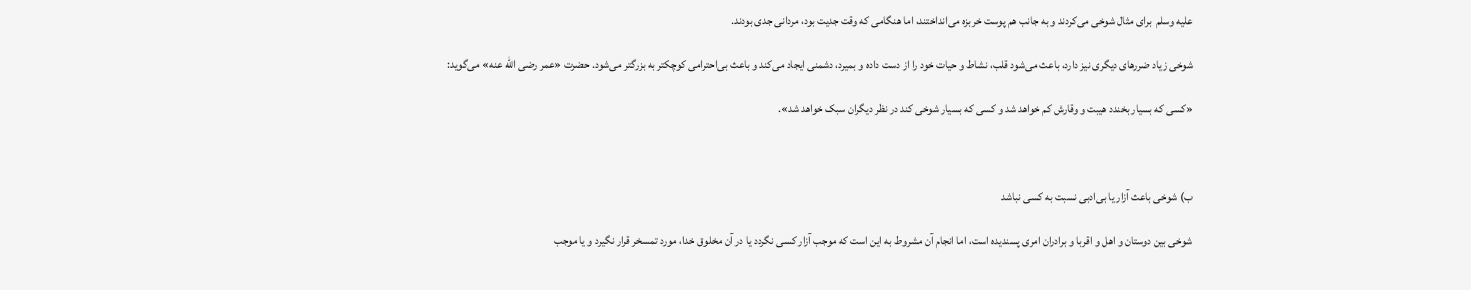علیه وسلم  برای مثال شوخی می‌كردند و به جانب هم پوست خربزه می‌انداختند، اما هنگامی که وقت جدیت بود، مردانی جدی بودند.

شوخی زیاد ضررهای دیگری نیز دارد، باعث می‌شود قلب، نشاط و حیات خود را از دست داده و بمیرد، دشمنی ایجاد می‌کند و باعث بی‌احترامی کوچکتر به بزرگتر می‌شود. حضرت «عمر رضی الله عنه» می‌گوید:

«کسی که بسیار بخندد هیبت و وقارش کم خواهد شد و کسی که بسیار شوخی کند در نظر دیگران سبک خواهد شد».



ب) شوخی باعث آزار یا بی‌ادبی نسبت به کسی نباشد

شوخی بین دوستان و اهل و اقربا و برادران امری پسندیده است، اما انجام آن مشروط به این است که موجب آزار کسی نگردد یا در آن مخلوق خدا، مورد تمسخر قرار نگیرد و یا موجب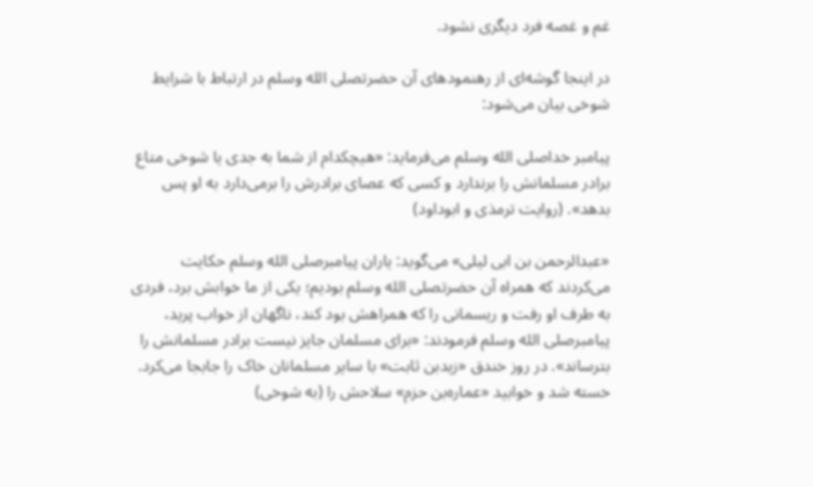غم و غصه فرد دیگری نشود.

در اینجا گوشه‌ای از رهنمودهای آن حضرتصلی الله وسلم در ارتباط با شرایط شوخی بیان می‌شود:

پیامبر خداصلی الله وسلم می‌فرماید: «هیچکدام از شما به جدی یا شوخی متاع برادر مسلمانش را برندارد و کسی که عصای برادرش را برمی‌دارد به او پس بدهد». (روایت ترمذی و ابوداود)

«عبدالرحمن بن ابی لیلی» می‌گوید: یاران پیامبرصلی الله وسلم حکایت می‌کردند که همراه آن حضرتصلی الله وسلم بودیم؛ یکی از ما خوابش برد، فردی به طرف او رفت و ریسمانی را که همراهش بود کند، ناگهان از خواب پرید، پیامبرصلی الله وسلم فرمودند: «برای مسلمان جایز نیست برادر مسلمانش را بترساند». در روز خندق «زیدبن ثابت» با سایر مسلمانان خاک را جابجا می‌کرد. خسته شد و خوابید «عماره‌بن حزم» سلاحش را (به شوخی)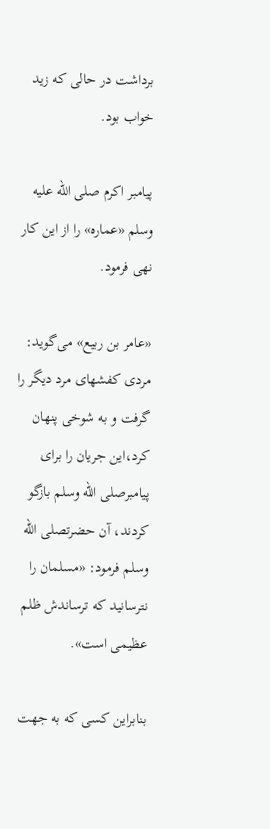برداشت در حالی که زید خواب بود.

پیامبر اکرم صلی الله علیه وسلم «عماره» را از این کار نهی فرمود.

«عامر بن ‌ربیع» می‌گوید: مردی کفشهای مرد دیگر را گرفت و به شوخی پنهان کرد،‌این جریان را برای پیامبرصلی الله وسلم بازگو کردند، آن حضرتصلی الله وسلم فرمود: «مسلمان را نترسانید که ترساندش ظلم عظیمی است».

بنابراین کسی که به جهت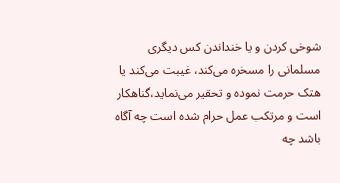شوخی کردن و یا خنداندن کس دیگری مسلمانی را مسخره می‌کند، غیبت می‌کند یا هتک حرمت نموده و تحقیر می‌نماید،گناهکار است و مرتکب عمل حرام شده است چه آگاه باشد چه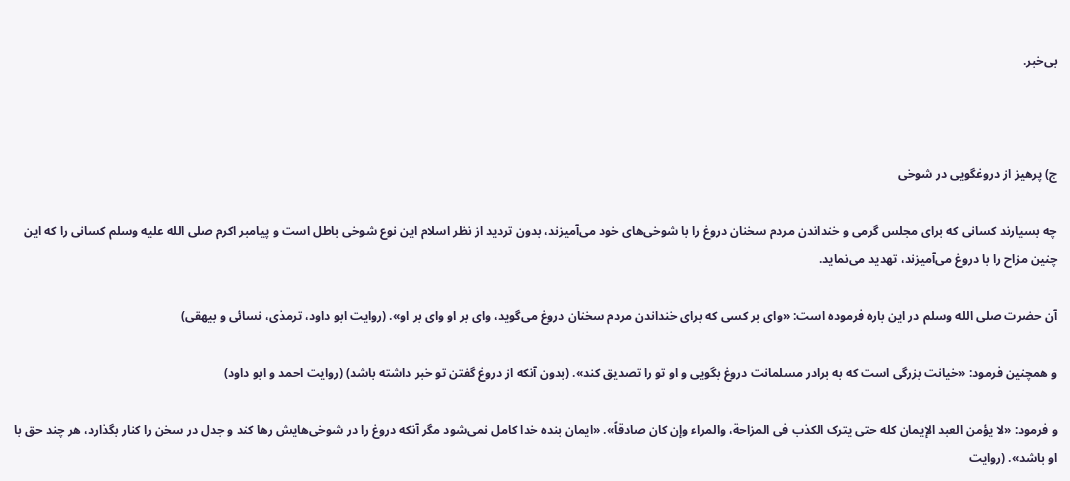بی‌خبر.



ج) پرهیز از دروغگویی در شوخی

چه بسیارند کسانی که برای مجلس گرمی و خنداندن مردم سخنان دروغ را با شوخی‌های خود می‌آمیزند، بدون تردید از نظر اسلام این نوع شوخی باطل است و پیامبر اکرم صلی الله علیه وسلم کسانی را که این چنین مزاح را با دروغ می‌آمیزند، تهدید می‌نماید.

آن حضرت صلی الله وسلم در این باره فرموده است: «وای بر کسی که برای خنداندن مردم سخنان دروغ می‌گوید، وای بر او وای بر او». (روایت ابو داود، ترمذی، نسائی و بیهقی)

و همچنین فرمود: «خیانت بزرگی است که به برادر مسلمانت دروغ بگویی و او تو را تصدیق کند». (بدون آنکه از دروغ گفتن تو خبر داشته باشد) (روایت احمد و ابو داود)

و فرمود: «لا یؤمن العبد الإیمان کله حتی یترک الکذب فی المزاحة، والمراء وإن کان صادقاً». «ایمان بنده خدا کامل نمی‌شود مگر آنکه دروغ را در شوخی‌هایش رها کند و جدل در سخن را کنار بگذارد، هر چند حق با او باشد». (روایت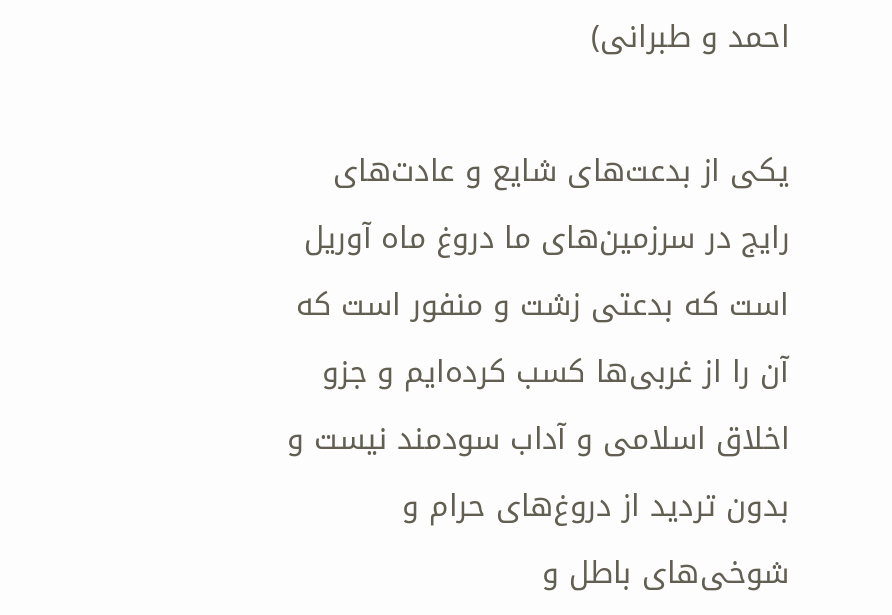احمد و طبرانی)

یکی از بدعت‌های شایع و عادت‌های رایج در سرزمین‌های ما دروغ ماه آوریل است که بدعتی زشت و منفور است که آن را از غربی‌ها کسب کرده‌ایم و جزو اخلاق اسلامی و آداب سودمند نیست و بدون تردید از دروغ‌های حرام و شوخی‌های باطل و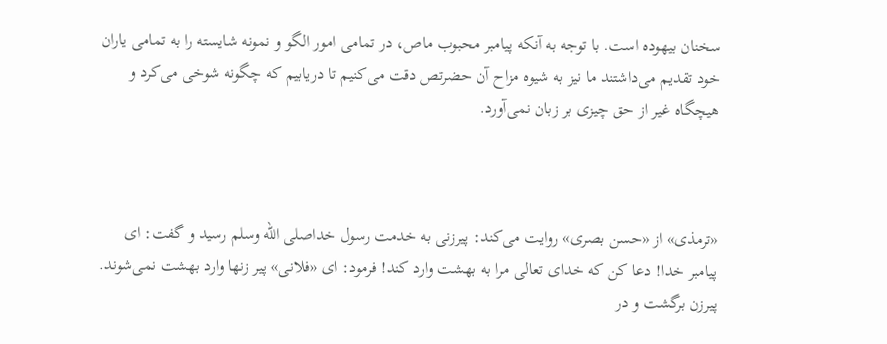سخنان بیهوده است. با توجه به آنکه پیامبر محبوب ماص، در تمامی امور الگو و نمونه شایسته را به تمامی یاران خود تقدیم می‌داشتند ما نیز به شیوه مزاح آن حضرتص دقت می‌کنیم تا دریابیم که چگونه شوخی می‌کرد و هیچگاه غیر از حق چیزی بر زبان نمی‌آورد.



«ترمذی» از «حسن بصری» روایت می‌کند: پیرزنی به خدمت رسول خداصلی الله وسلم رسید و گفت: ای پیامبر خدا! دعا کن که خدای تعالی مرا به بهشت وارد کند! فرمود: ای «فلانی» پیر زنها وارد بهشت نمی‌شوند. پیرزن برگشت و در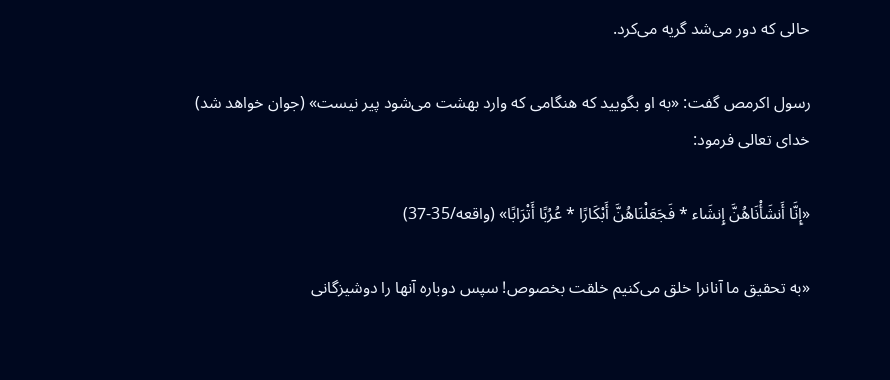حالی که دور می‌شد گریه می‌کرد.

رسول اکرمص گفت: «به او بگویید که هنگامی که وارد بهشت می‌شود پیر نیست» (جوان خواهد شد) خدای تعالی فرمود:

«إِنَّا أَنشَأْنَاهُنَّ إِنشَاء * فَجَعَلْنَاهُنَّ أَبْكَارًا * عُرُبًا أَتْرَابًا» (واقعه/35-37)

«به تحقیق ما آنانرا خلق می‌کنیم خلقت بخصوص! سپس دوباره آنها را دوشیزگانی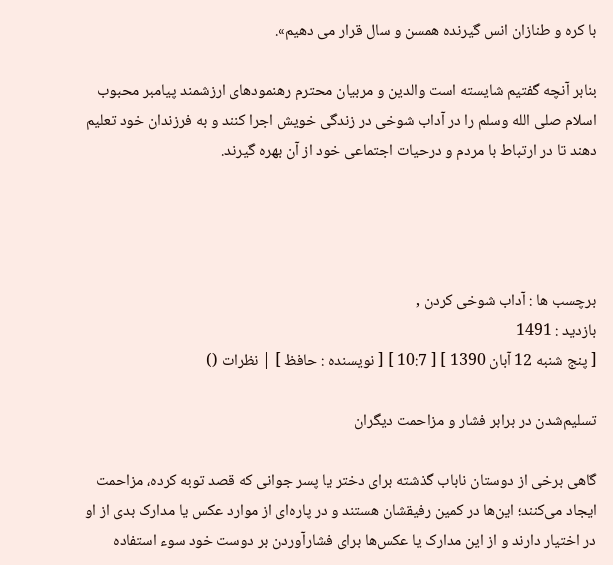با کره و طنازان انس گیرنده همسن و سال قرار می دهیم».

بنابر آنچه گفتیم شایسته است والدین و مربیان محترم رهنمودهای ارزشمند پیامبر محبوب اسلام صلی الله وسلم را در آداب شوخی در زندگی خویش اجرا کنند و به فرزندان خود تعلیم دهند تا در ارتباط با مردم و درحیات اجتماعی خود از آن بهره گیرند.




برچسب ها : آداب شوخی کردن ,
بازدید : 1491
[ پنج شنبه 12 آبان 1390 ] [ 10:7 ] [ نویسنده : حافظ ] | نظرات ()

تسلیم‌شدن در برابر فشار و مزاحمت دیگران

گاهی برخی از دوستان ناباب گذشته برای دختر یا پسر جوانی که قصد توبه کرده، مزاحمت ایجاد می‌کنند؛ این‌ها در کمین رفیقشان هستند و در پاره‌ای از موارد عکس یا مدارک بدی از او در اختیار دارند و از این مدارک یا عکس‌ها برای فشارآوردن بر دوست خود سوء استفاده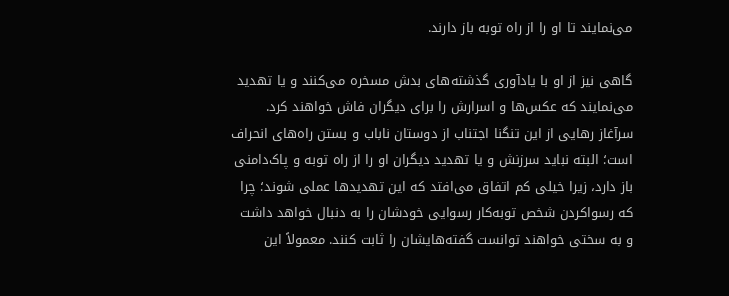می‌نمایند تا او را از راه توبه باز دارند.

گاهی نیز از او با یادآوری گذشته‌های بدش مسخره می‌کنند و یا تهدید می‌نمایند که عکس‌ها و اسرارش را برای دیگران فاش خواهند کرد. سرآغاز رهایی از این تنگنا اجتناب از دوستان ناباب و بستن راه‌های انحراف است؛ البته نباید سرزنش و یا تهدید دیگران او را از راه توبه و پاک‌دامنی باز دارد، زیرا خیلی کم اتفاق می‌افتد که این تهدیدها عملی شوند؛ چرا که رسواکردن شخص توبه‌کار رسوایی خودشان را به دنبال خواهد داشت و به سختی خواهند توانست گفته‌هایشان را ثابت کنند. معمولاً این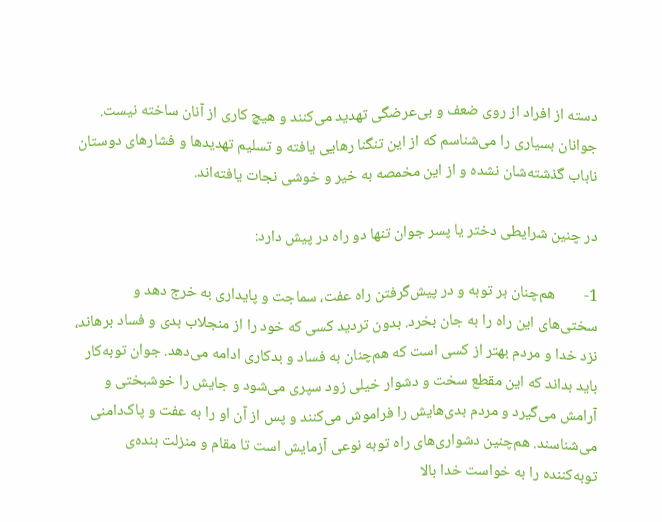دسته از افراد از روی ضعف و بی‌عرضگی تهدید می‌کنند و هیچ کاری از آنان ساخته نیست. جوانان بسیاری را می‌شناسم که از این تنگنا رهایی یافته و تسلیم تهدیدها و فشارهای دوستان ناباب گذشته‌شان نشده و از این مخمصه به خیر و خوشی نجات یافته‌اند.

در چنین شرایطی دختر یا پسر جوان تنها دو راه در پیش دارد:

1-        هم‌چنان بر توبه و در پیش‌گرفتن راه عفت، سماجت و پایداری به خرج دهد و سختی‌های این راه را به جان بخرد. بدون تردید کسی که خود را از منجلاب بدی و فساد برهاند، نزد خدا و مردم بهتر از کسی است که هم‌چنان به فساد و بدکاری ادامه می‌دهد. جوان توبه‌کار باید بداند که این مقطع سخت و دشوار خیلی زود سپری می‌شود و جایش را خوشبختی و آرامش می‌گیرد و مردم بدی‌هایش را فراموش می‌کنند و پس از آن او را به عفت و پاک‌دامنی می‌شناسند. هم‌چنین دشواری‌های راه توبه نوعی آزمایش است تا مقام و منزلت بنده‌ی توبه‌کننده را به خواست خدا بالا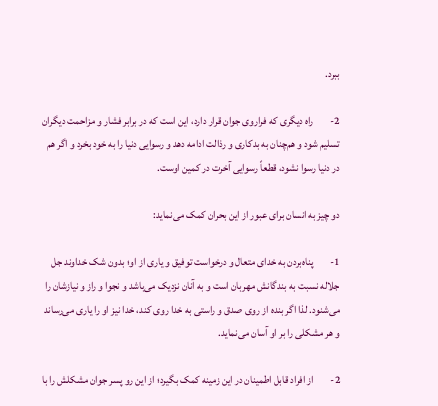ببرد.

2-        راه دیگری که فراروی جوان قرار دارد، این است که در برابر فشار و مزاحمت دیگران تسلیم شود و هم‌چنان به بدکاری و رذالت ادامه دهد و رسوایی دنیا را به خود بخرد و اگر هم در دنیا رسوا نشود، قطعاً رسوایی آخرت در کمین اوست.

دو چیز به انسان برای عبور از این بحران کمک می‌نماید:

1-        پناه‌بردن به خدای متعال و درخواست توفیق و یاری از او؛ بدون شک خداوند جل جلاله نسبت به بندگانش مهربان است و به آنان نزدیک می‌باشد و نجوا و راز و نیازشان را می‌شنود. لذا اگر بنده از روی صدق و راستی به خدا روی کند، خدا نیز او را یاری می‌رساند و هر مشکلی را بر او آسان می‌نماید.

2-        از افراد قابل اطمینان در این زمینه کمک بگیرد؛ از این رو پسر جوان مشکلش را با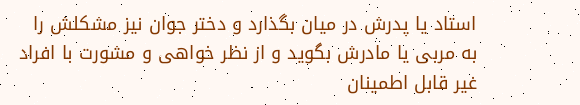استاد یا پدرش در میان بگذارد و دختر جوان نیز مشکلش را به مربی یا مادرش بگوید و از نظر خواهی و مشورت با افراد غیر قابل اطمینان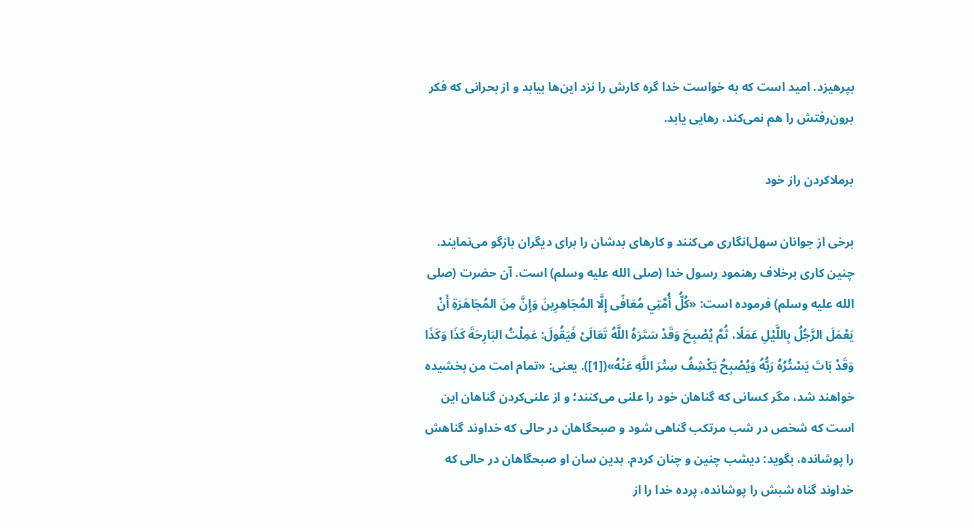بپرهیزد. امید است که به خواست خدا گره کارش را نزد این‌ها بیابد و از بحرانی که فکر برون‌رفتش را هم نمی‌کند، رهایی یابد.

برملاکردن راز خود

برخی از جوانان سهل‌انگاری می‌کنند و کارهای بدشان را برای دیگران بازگو می‌نمایند. چنین کاری برخلاف رهنمود رسول خدا (صلی الله علیه وسلم) است. آن حضرت (صلی الله علیه وسلم) فرموده است: «كُلُّ أُمَّتِي مُعَافًى إِلَّا المُجَاهِرِينَ وَإِنَّ مِنَ المُجَاهَرَةِ أَنْ يَعْمَلَ الرَّجُلُ بِاللَّيْلِ عَمَلًا، ثُمَّ يُصْبِحَ وَقَدْ سَتَرَهُ اللَّهُ تَعَالَىْ فَيَقُولَ: عَمِلْتُ البَارِحَةَ كَذَا وَكَذَا وَقَدْ بَاتَ يَسْتُرُهُ رَبُّهُ وَيُصْبِحُ يَكْشِفُ سِتْرَ اللَّهِ عَنْهُ»([1]). یعنی: «تمام امت من بخشیده خواهند شد، مگر کسانی که گناهان خود را علنی می‌کنند؛ و از علنی‌کردن گناهان این است که شخص در شب مرتکب گناهی شود و صبحگاهان در حالی که خداوند گناهش را پوشانده، بگوید: دیشب چنین و چنان کردم. بدین سان او صبحگاهان در حالی که خداوند گناه شبش را پوشانده، پرده خدا را از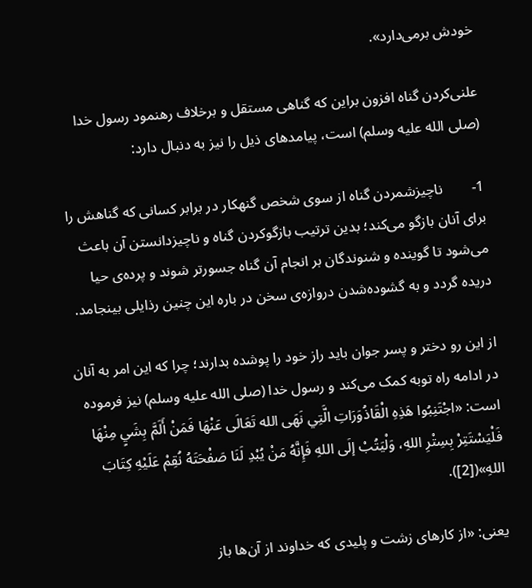خودش برمی‌دارد».

علنی‌کردن گناه افزون براین که گناهی مستقل و برخلاف رهنمود رسول خدا (صلی الله علیه وسلم) است، پیامدهای ذیل را نیز به دنبال دارد:

1-        ناچیزشمردن گناه از سوی شخص گنهکار در برابر کسانی که گناهش را برای آنان بازگو می‌کند؛ بدین ترتیب بازگوکردن گناه و ناچیزدانستن آن باعث می‌شود تا گوینده و شنوندگان بر انجام آن گناه جسورتر شوند و پرده‌ی حیا دریده گردد و به گشوده‌شدن دروازه‌ی سخن در باره این چنین رذایلی بینجامد.

از این رو دختر و پسر جوان باید راز خود را پوشده بدارند؛ چرا که این امر به آنان در ادامه راه توبه کمک می‌کند و رسول خدا (صلی الله علیه وسلم) نیز فرموده است: «اجْتَنِبُوا هَذِهِ الْقَاذُوَرَاتِ الَّتِي نَهَى الله تَعَالَى عَنْهَا فَمَنْ أَلَمَّ بِشَيٍ مِنْهَا فَلْيَسْتَتِرْ بِسِتْرِ اللهِ، وَلْيَتُبْ إلَى اللهِ فَإِنَّهُ مَنْ يُبْدِ لَنَا صَفْحَتَهُ نُقِمْ عَلَيْهِ كِتَابَ اللهِ»([2]).

یعنی: «از کارهای زشت و پلیدی که خداوند از آن‌ها باز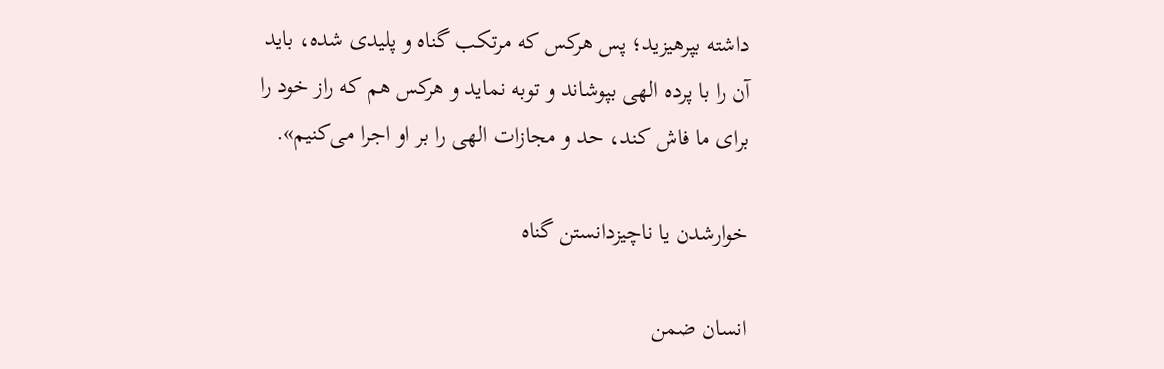داشته بپرهیزید؛ پس هرکس که مرتکب گناه و پلیدی شده، باید آن را با پرده الهی بپوشاند و توبه نماید و هرکس هم که راز خود را برای ما فاش کند، حد و مجازات الهی را بر او اجرا می‌کنیم».

خوارشدن یا ناچیزدانستن گناه

انسان ضمن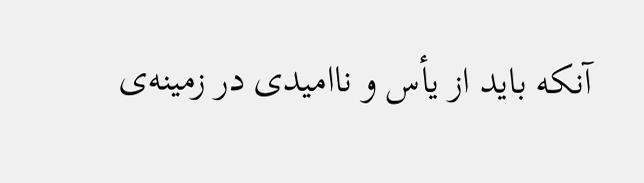آنکه باید از یأس و ناامیدی در زمینه‌ی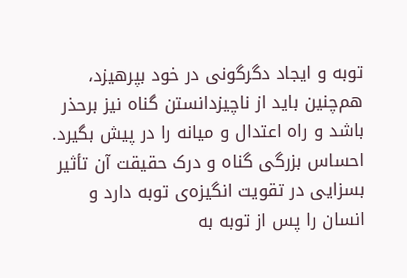توبه و ایجاد دگرگونی در خود بپرهیزد، هم‌چنین باید از ناچیزدانستن گناه نیز برحذر باشد و راه اعتدال و میانه را در پیش بگیرد. احساس بزرگی گناه و درک حقیقت آن تأثیر بسزایی در تقویت انگیزه‌ی توبه دارد و انسان را پس از توبه به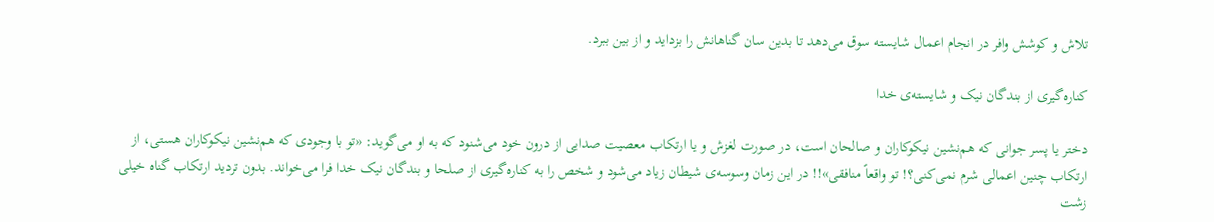تلاش و کوشش وافر در انجام اعمال شایسته سوق می‌دهد تا بدین سان گناهانش را بزداید و از بین ببرد.

کناره‌گیری از بندگان نیک و شایسته‌ی خدا

دختر یا پسر جوانی که هم‌نشین نیکوکاران و صالحان است، در صورت لغزش و یا ارتکاب معصیت صدایی از درون خود می‌شنود که به او می‌گوید: «تو با وجودی که هم‌نشین نیکوکاران هستی، از ارتکاب چنین اعمالی شرم نمی‌کنی؟! تو واقعاً منافقی»!! در این زمان وسوسه‌ی شیطان زیاد می‌شود و شخص را به کناره‌گیری از صلحا و بندگان نیک خدا فرا می‌خواند. بدون تردید ارتکاب گناه خیلی زشت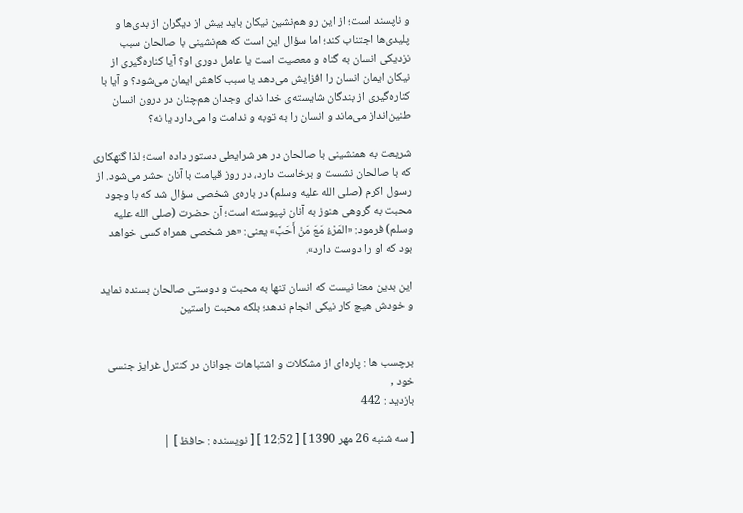و ناپسند است؛ از این رو هم‌نشین نیکان باید بیش از دیگران از بدی‌ها و پلیدی‌ها اجتناب کند؛ اما سؤال این است که هم‌نشینی با صالحان سبب نزدیکی انسان به گناه و معصیت است یا عامل دوری او؟ آیا کناره‌گیری از نیکان ایمان انسان را افزایش می‌دهد یا سبب کاهش ایمان می‌شود؟ و آیا با کناره‌گیری از بندگان شایسته‌ی خدا ندای وجدان هم‌چنان در درون انسان طنین‌انداز می‌ماند و انسان را به توبه و ندامت وا می‌دارد یا نه؟

شریعت به همنشینی با صالحان در هر شرایطی دستور داده است؛ لذا گنهکاری که با صالحان نشست و برخاست دارد، در روز قیامت با آنان حشر می‌شود. از رسول اکرم (صلی الله علیه وسلم) در باره‌ی شخصی سؤال شد که با وجود محبت به گروهی هنوز به آنان نپیوسته است؛ آن حضرت (صلی الله علیه وسلم) فرمود: «المَرْءُ مَعَ مَنْ أَحَبَّ» یعنی: «هر شخصی همراه کسی خواهد بود که او را دوست دارد».

این بدین معنا نیست که انسان تنها به محبت و دوستی صالحان بسنده نماید و خودش هیچ کار نیکی انجام ندهد؛ بلکه محبت راستین


برچسب ها : پاره‌ای از مشکلات و اشتباهات جوانان در کنترل غرایز جنسی خود ,
بازدید : 442

[ سه شنبه 26 مهر 1390 ] [ 12:52 ] [ نویسنده : حافظ ] |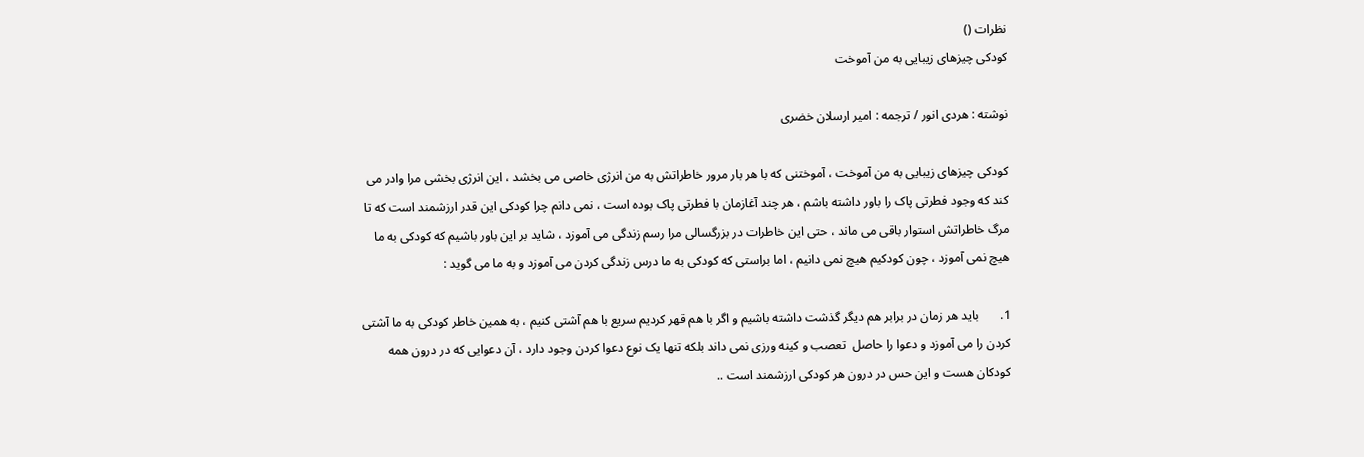نظرات ()
کودکی چیزهای زیبایی به من آموخت

نوشته : هردی انور / ترجمه : امیر ارسلان خضری

کودکی چیزهای زیبایی به من آموخت ، آموختنی که با هر بار مرور خاطراتش به من انرژی خاصی می بخشد ، این انرژی بخشی مرا وادر می کند که وجود فطرتی پاک را باور داشته باشم ، هر چند آغازمان با فطرتی پاک بوده است ، نمی دانم چرا کودکی این قدر ارزشمند است که تا مرگ خاطراتش استوار باقی می ماند ، حتی این خاطرات در بزرگسالی مرا رسم زندگی می آموزد ، شاید بر این باور باشیم که کودکی به ما هیچ نمی آموزد ، چون کودکیم هیچ نمی دانیم ، اما براستی که کودکی به ما درس زندگی کردن می آموزد و به ما می گوید :

1.       باید هر زمان در برابر هم دیگر گذشت داشته باشیم و اگر با هم قهر کردیم سریع با هم آشتی کنیم ، به همین خاطر کودکی به ما آشتی کردن را می آموزد و دعوا را حاصل  تعصب و کینه ورزی نمی داند بلکه تنها یک نوع دعوا کردن وجود دارد ، آن دعوایی که در درون همه کودکان هست و این حس در درون هر کودکی ارزشمند است ..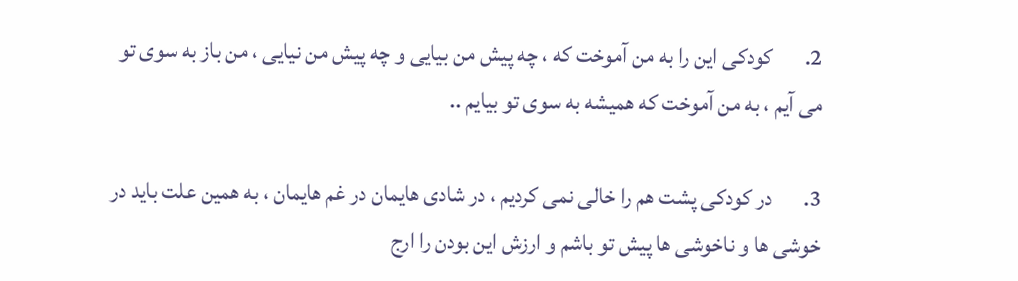2.       کودکی این را به من آموخت که ، چه پیش من بیایی و چه پیش من نیایی ، من باز به سوی تو می آیم ، به من آموخت که همیشه به سوی تو بیایم ..

3.       در کودکی پشت هم را خالی نمی کردیم ، در شادی هایمان در غم هایمان ، به همین علت باید در خوشی ها و ناخوشی ها پیش تو باشم و ارزش این بودن را ارج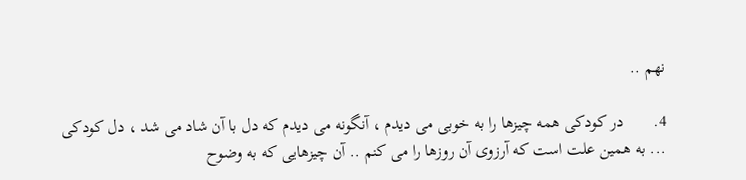نهم ..

4.       در کودکی همه چیزها را به خوبی می دیدم ، آنگونه می دیدم که دل با آن شاد می شد ، دل کودکی ... به همین علت است که آرزوی آن روزها را می کنم .. آن چیزهایی که به وضوح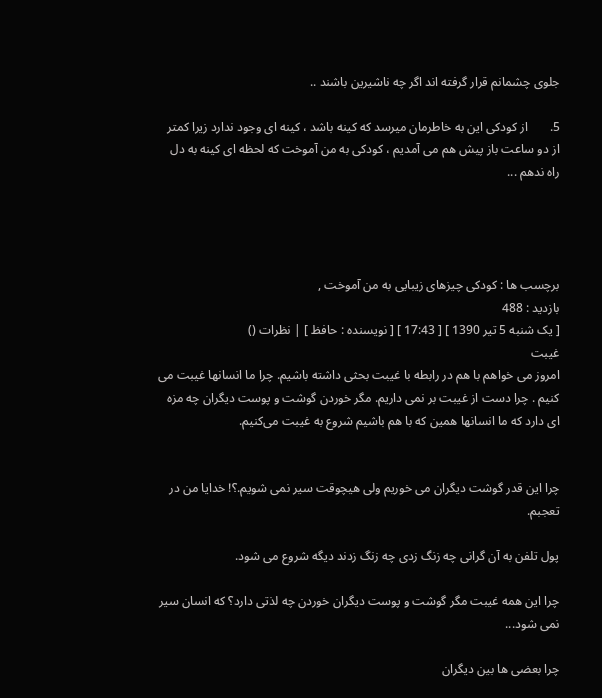جلوی چشمانم قرار گرفته اند اگر چه ناشیرین باشند ..

5.       از کودکی این به خاطرمان میرسد که کینه باشد ، کینه ای وجود ندارد زیرا کمتر از دو ساعت باز پیش هم می آمدیم ، کودکی به من آموخت که لحظه ای کینه به دل راه ندهم ...




برچسب ها : کودکی چیزهای زیبایی به من آموخت ,
بازدید : 488
[ یک شنبه 5 تير 1390 ] [ 17:43 ] [ نویسنده : حافظ ] | نظرات ()
غیبت
امروز می خواهم با هم در رابطه با غیبت بحثی داشته باشیم. چرا ما انسانها غیبت می کنیم . چرا دست از غیبت بر نمی داریم. مگر خوردن گوشت و پوست دیگران چه مزه ای دارد که ما انسانها همین که با هم باشیم شروع به غیبت می‌کنیم.


چرا این قدر گوشت دیگران می خوریم ولی هیچوقت سیر نمی شویم.؟! خدایا من در تعجبم.

پول تلفن به آن گرانی چه زنگ زدی چه زنگ زدند دیگه شروع می شود.

چرا این همه غیبت مگر گوشت و پوست دیگران خوردن چه لذتی دارد؟ که انسان سیر نمی شود...

چرا بعضی ها بین دیگران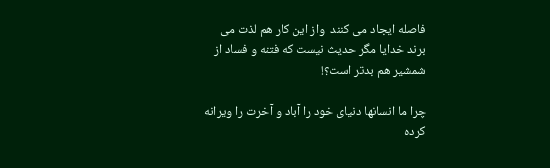فاصله ایجاد می کنند  واز این کار هم لذت می برند خدایا مگر حدیث نیست که فتنه و فساد از شمشیر هم بدتر است؟!

چرا ما انسانها دنیای خود را آباد و آخرت را ویرانه کرده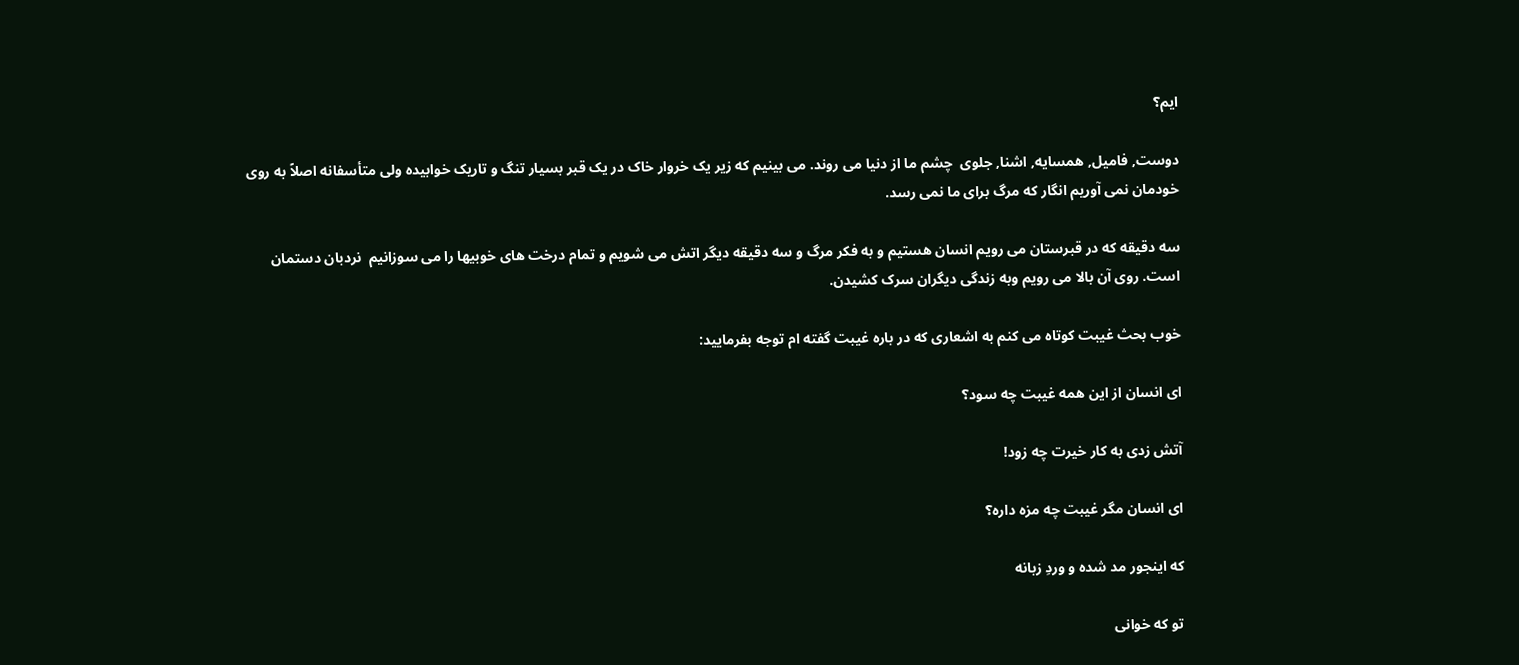ایم؟

دوست, فامیل, همسایه, اشنا, جلوی  چشم ما از دنیا می روند. می بینیم که زیر یک خروار خاک در یک قبر بسیار تنگ و تاریک خوابیده ولی متأسفانه اصلاً به روی خودمان نمی آوریم انگار که مرگ برای ما نمی رسد.

سه دقیقه که در قبرستان می رویم انسان هستیم و به فکر مرگ و سه دقیقه دیگر اتش می شویم و تمام درخت های خوبیها را می سوزانیم  نردبان دستمان است. روی آن بالا می رویم وبه زندگی دیگران سرک کشیدن.

خوب بحث غیبت کوتاه می کنم به اشعاری که در باره غیبت گفته ام توجه بفرمایید:

ای انسان از این همه غیبت چه سود؟

آتش زدی به کار خیرت چه زود!

ای انسان مگر غیبت چه مزه داره؟

که اینجور مد شده و وردِ زبانه

تو که خوانی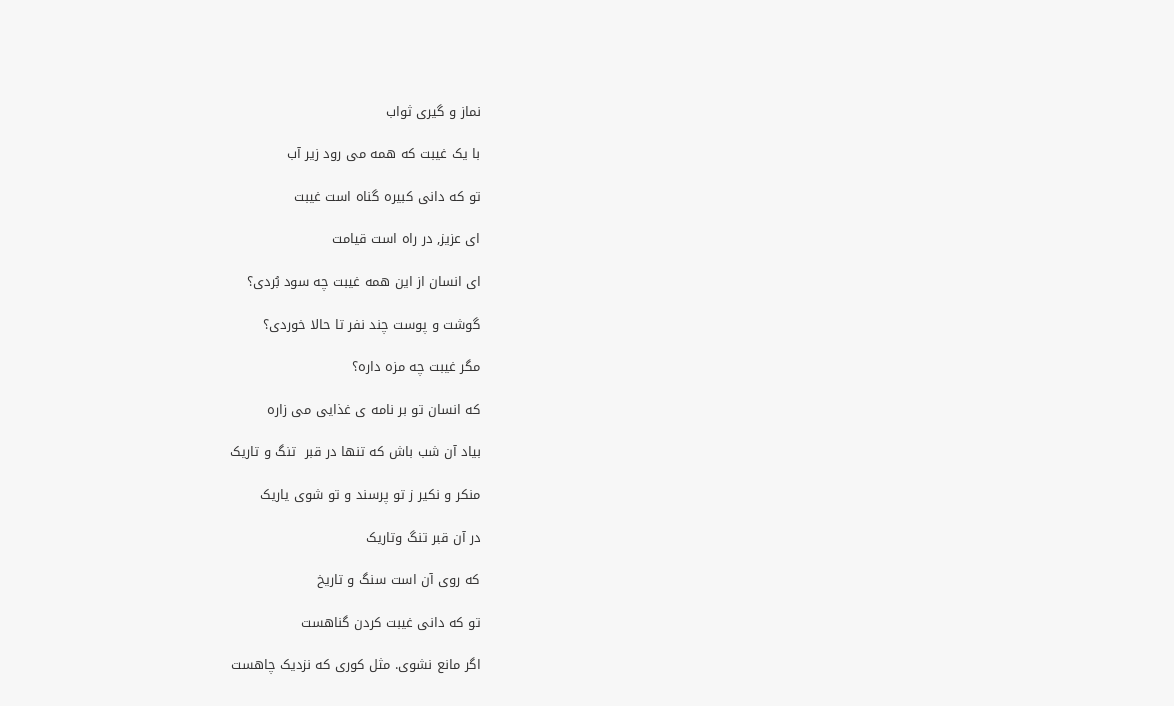نماز و گیری ثواب

با یک غیبت که همه می رود زیر آب

تو که دانی کبیره گناه است غیبت

ای عزیز, در راه است قیامت

ای انسان از این همه غیبت چه سود بُردی؟

گوشت و پوست چند نفر تا حالا خوردی؟

مگر غیبت چه مزه داره؟

که انسان تو بر نامه ی غذایی می زاره

بیاد آن شب باش که تنها در قبر  تنگ و تاریک

منکر و نکیر ز تو پرسند و تو شوی یاریک

در آن قبر تنگ وتاریک

که روی آن است سنگ و تاریخ

تو که دانی غیبت کردن گناهست

اگر مانع نشوی. مثل کوری که نزدیک چاهست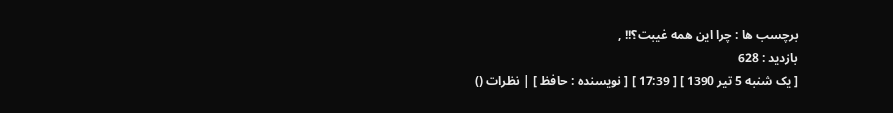برچسب ها : چرا این همه غیبت؟!! ,
بازدید : 628
[ یک شنبه 5 تير 1390 ] [ 17:39 ] [ نویسنده : حافظ ] | نظرات ()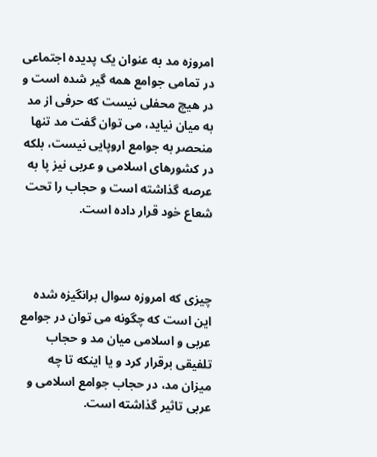امروزه مد به عنوان یک پدیده اجتماعی در تمامی جوامع همه گیر شده است و در هیچ محفلی نیست که حرفی از مد به میان نیاید، می توان گفت مد تنها منحصر به جوامع اروپایی نیست، بلکه در کشورهای اسلامی و عربی نیز پا به عرصه گذاشته است و حجاب را تحت شعاع خود قرار داده است.



چیزی که امروزه سوال برانگیزه شده این است که چگونه می توان در جوامع عربی و اسلامی میان مد و حجاب تلفیقی برقرار کرد و یا اینکه تا چه میزان مد، در حجاب جوامع اسلامی و عربی تاثیر گذاشته است.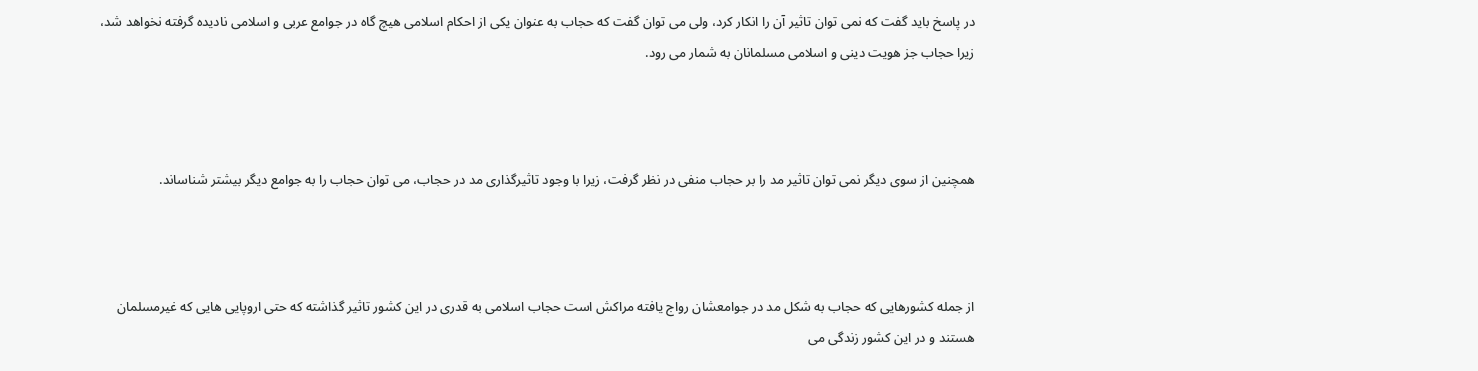در پاسخ باید گفت که نمی توان تاثیر آن را انکار کرد، ولی می توان گفت که حجاب به عنوان یکی از احکام اسلامی هیچ گاه در جوامع عربی و اسلامی نادیده گرفته نخواهد شد، زیرا حجاب جز هویت دینی و اسلامی مسلمانان به شمار می رود.



همچنین از سوی دیگر نمی توان تاثیر مد را بر حجاب منفی در نظر گرفت، زیرا با وجود تاثیرگذاری مد در حجاب، می توان حجاب را به جوامع دیگر بیشتر شناساند.



از جمله کشورهایی که حجاب به شکل مد در جوامعشان رواج یافته مراکش است حجاب اسلامی به قدری در این کشور تاثیر گذاشته که حتی اروپایی هایی که غیرمسلمان هستند و در این کشور زندگی می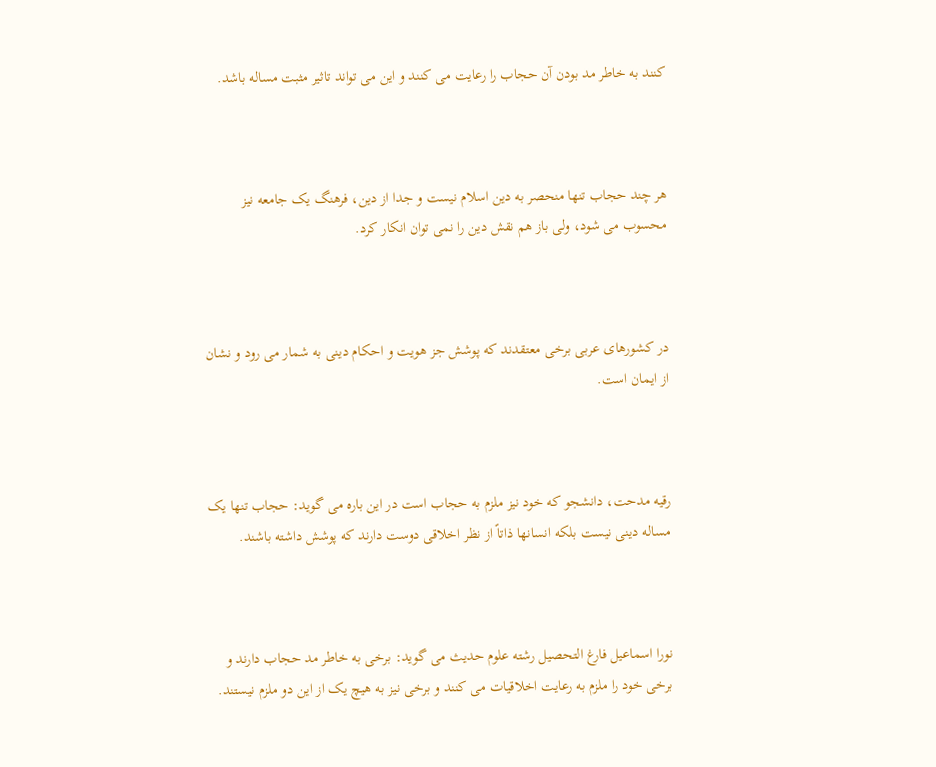کنند به خاطر مد بودن آن حجاب را رعایت می کنند و این می تواند تاثیر مثبت مساله باشد.



هر چند حجاب تنها منحصر به دین اسلام نیست و جدا از دین، فرهنگ یک جامعه نیز محسوب می شود، ولی باز هم نقش دین را نمی توان انکار کرد.



در کشورهای عربی برخی معتقدند که پوشش جز هویت و احکام دینی به شمار می رود و نشان از ایمان است.



رقیه مدحت، دانشجو که خود نیز ملزم به حجاب است در این باره می گوید: حجاب تنها یک مساله دینی نیست بلکه انسانها ذاتاً از نظر اخلاقی دوست دارند که پوشش داشته باشند.



نورا اسماعیل فارغ التحصیل رشته علوم حدیث می گوید: برخی به خاطر مد حجاب دارند و برخی خود را ملزم به رعایت اخلاقیات می کنند و برخی نیز به هیچ یک از این دو ملزم نیستند.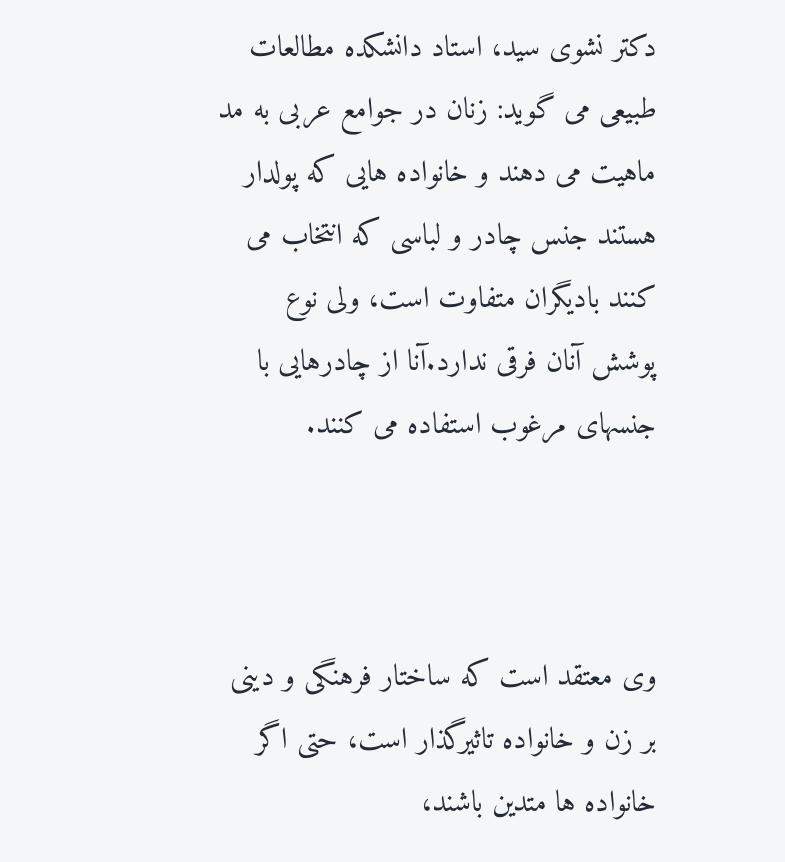دکتر نشوی سید، استاد دانشکده مطالعات طبیعی می گوید: زنان در جوامع عربی به مد ماهیت می دهند و خانواده هایی که پولدار هستند جنس چادر و لباسی که انتخاب می کنند بادیگران متفاوت است، ولی نوع پوشش آنان فرقی ندارد.آنا از چادرهایی با جنسهای مرغوب استفاده می کنند.



وی معتقد است که ساختار فرهنگی و دینی بر زن و خانواده تاثیرگذار است، حتی اگر خانواده ها متدین باشند،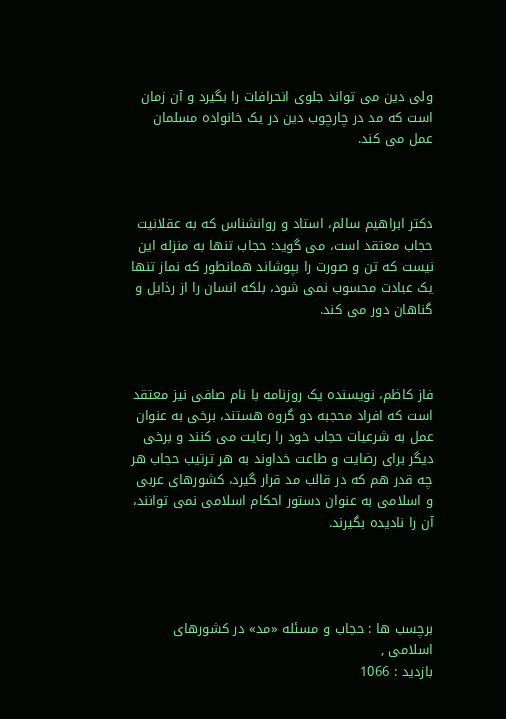ولی دین می تواند جلوی انحرافات را بگیرد و آن زمان است که مد در چارچوب دین در یک خانواده مسلمان عمل می کند.



دکتر ابراهیم سالم، استاد و روانشناس که به عقلانیت حجاب معتقد است، می گوید: حجاب تنها به منزله این نیست که تن و صورت را بپوشاند همانطور که نماز تنها یک عبادت محسوب نمی شود، بلکه انسان را از رذایل و گناهان دور می کند.



فاز کاظم، نویسنده یک روزنامه با نام صافی نیز معتقد است که افراد محجبه دو گروه هستند، برخی به عنوان عمل به شرعیات حجاب خود را رعایت می کنند و برخی دیگر برای رضایت و طاعت خداوند به هر ترتیب حجاب هر چه قدر هم که در قالب مد قرار گیرد، کشورهای عربی و اسلامی به عنوان دستور احکام اسلامی نمی توانند، آن را نادیده بگیرند.




برچسب ها : حجاب و مسئله «مد» در کشورهای اسلامی ,
بازدید : 1066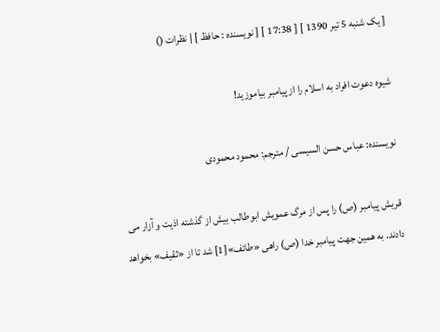[ یک شنبه 5 تير 1390 ] [ 17:38 ] [ نویسنده : حافظ ] | نظرات ()

شیوه دعوت افراد به اسلام را از پیامبر بیاموزید!

نویسنده: عباس حسن السیسی / مترجم: محمود محمودی

قریش پیامبر (ص) را پس از مرگ عمویش ابوطالب بیش از گذشته اذیت و آزار می دادند. به همین جهت پیامبر خدا (ص) راهی «طائف»[1] شد تا از «ثقیف» بخواهد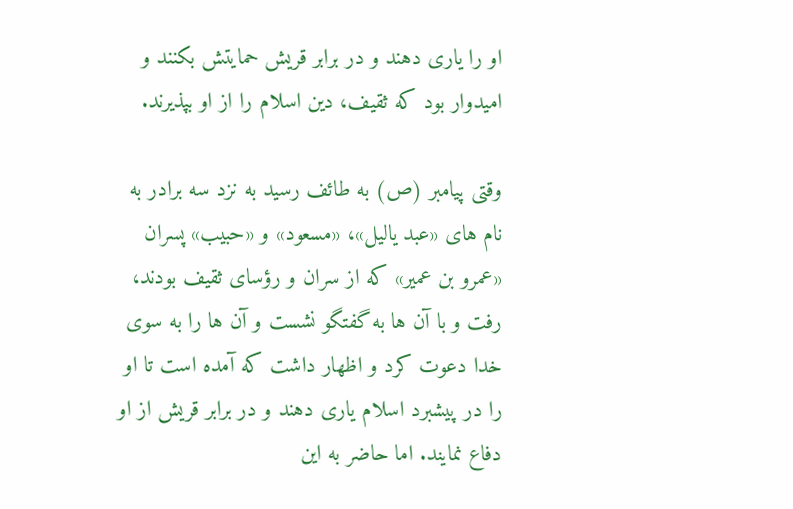او را یاری دهند و در برابر قریش حمایتش بکنند و امیدوار بود که ثقیف، دین اسلام را از او بپذیرند.

وقتی پیامبر (ص) به طائف رسید به نزد سه برادر به نام های «عبد یالیل»، «مسعود» و «حبیب» پسران «عمرو بن عمیر» که از سران و رؤسای ثقیف بودند، رفت و با آن ها به گفتگو نشست و آن ها را به سوی خدا دعوت کرد و اظهار داشت که آمده است تا او را در پیشبرد اسلام یاری دهند و در برابر قریش از او دفاع نمایند. اما حاضر به این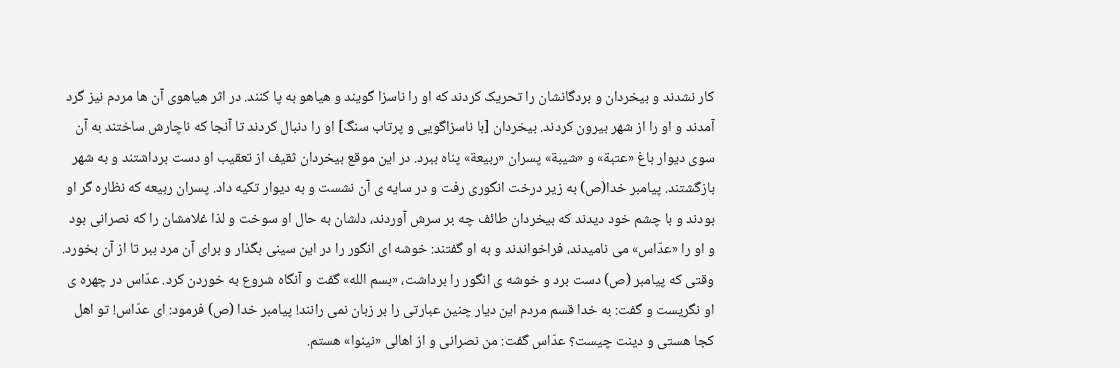کار نشدند و بیخردان و بردگانشان را تحریک کردند که او را ناسزا گویند و هیاهو به پا کنند. در اثر هیاهوی آن ها مردم نیز گرد آمدند و او را از شهر بیرون کردند. بیخردان [با ناسزاگویی و پرتاب سنگ] او را دنبال کردند تا آنجا که ناچارش ساختند به آن سوی دیوار باغ «عتبة» و «شیبة» پسران «ربیعة» پناه ببرد. در این موقع بیخردان ثقیف از تعقیب او دست برداشتند و به شهر بازگشتند. پیامبر خدا(ص) به زیر درخت انگوری رفت و در سایه ی آن نشست و به دیوار تکیه داد. پسران ربیعه که نظاره گر او بودند و با چشم خود دیدند که بیخردان طائف چه بر سرش آوردند، دلشان به حال او سوخت و لذا غلامشان را که نصرانی بود و او را «عدّاس» می نامیدند، فراخواندند و به او گفتند: خوشه ای انگور را در این سینی بگذار و برای آن مرد ببر تا از آن بخورد. وقتی که پیامبر (ص) دست برد و خوشه ی انگور را برداشت، «بسم الله» گفت و آنگاه شروع به خوردن کرد. عدّاس در چهره ی او نگریست و گفت: به خدا قسم مردم این دیار چنین عبارتی را بر زبان نمی رانند! پیامبر خدا (ص) فرمود: ای عدّاس! تو اهل کجا هستی و دینت چیست؟ عدّاس گفت: من نصرانی و از اهالی «نینوا» هستم.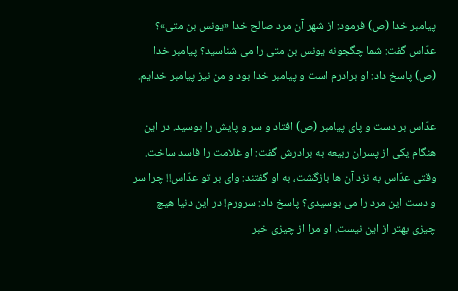پیامبر خدا (ص) فرمود: از شهر آن مرد صالح خدا «یونس بن متی»؟ عدّاس گفت: شما چگجونه یونس بن متی را می شناسید؟ پیامبر خدا (ص) پاسخ داد: او برادرم است و پیامبر خدا بود و من نیز پیامبر خدایم.

عدّاس بر دست و پای پیامبر (ص) افتاد و سر و پایش را بوسید. در این هنگام یکی از پسران ربیعه به برادرش گفت: او غلامت را فاسد ساخت. وقتی عدّاس به نزد آن ها بازگشت، به او گفتند: وای بر تو عدّاس!! چرا سر و دست این مرد را می بوسیدی؟ پاسخ داد: سرورم! در این دنیا هیچ چیزی بهتر از این نیست. او مرا از چیزی خبر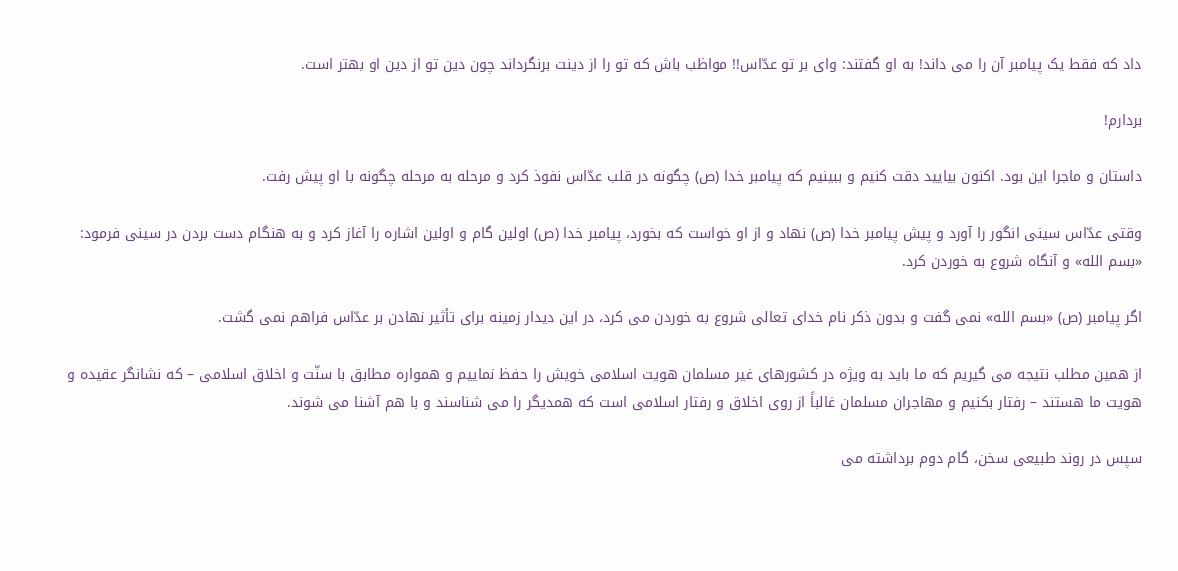داد که فقط یک پیامبر آن را می داند! به او گفتند: وای بر تو عدّاس!! مواظب باش که تو را از دینت برنگرداند چون دین تو از دین او بهتر است.

بردارم!

داستان و ماجرا این بود. اکنون بیایید دقت کنیم و ببینیم که پیامبر خدا (ص) چگونه در قلب عدّاس نفوذ کرد و مرحله به مرحله چگونه با او پیش رفت.

وقتی عدّاس سینی انگور را آورد و پیش پیامبر خدا (ص) نهاد و از او خواست که بخورد، پیامبر خدا (ص) اولین گام و اولین اشاره را آغاز کرد و به هنگام دست بردن در سینی فرمود: «بسم الله» و آنگاه شروع به خوردن کرد.

اگر پیامبر (ص) «بسم الله» نمی گفت و بدون ذکر نام خدای تعالی شروع به خوردن می کرد، در این دیدار زمینه برای تأثیر نهادن بر عدّاس فراهم نمی گشت.

از همین مطلب نتیجه می گیریم که ما باید به ویژه در کشورهای غیر مسلمان هویت اسلامی خویش را حفظ نماییم و همواره مطابق با سنّت و اخلاق اسلامی – که نشانگر عقیده و هویت ما هستند – رفتار بکنیم و مهاجران مسلمان غالباً از روی اخلاق و رفتار اسلامی است که همدیگر را می شناسند و با هم آشنا می شوند.

سپس در روند طبیعی سخن، گام دوم برداشته می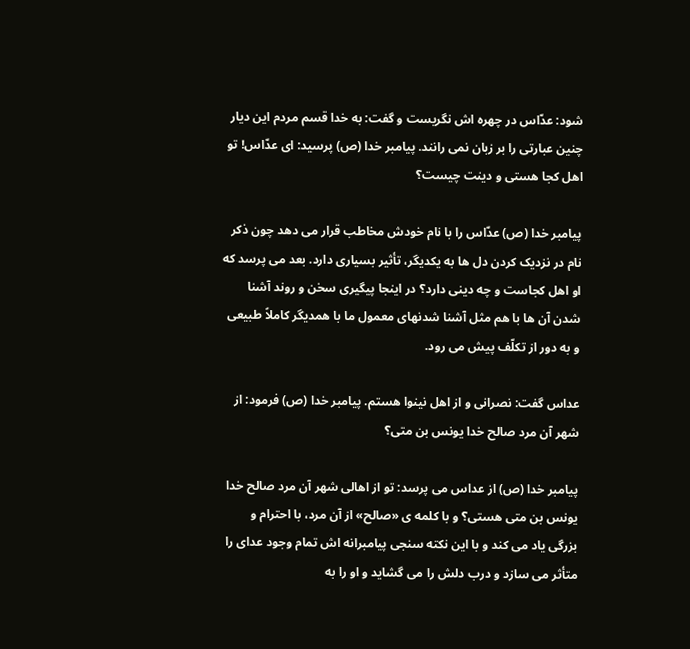شود: عدّاس در چهره اش نگریست و گفت: به خدا قسم مردم این دیار چنین عبارتی را بر زبان نمی رانند. پیامبر خدا (ص) پرسید: ای عدّاس! تو اهل کجا هستی و دینت چیست؟

پیامبر خدا (ص) عدّاس را با نام خودش مخاطب قرار می دهد چون ذکر نام در نزدیک کردن دل ها به یکدیگر، تأثیر بسیاری دارد. بعد می پرسد که او اهل کجاست و چه دینی دارد؟ در اینجا پیگیری سخن و روند آشنا شدن آن ها با هم مثل آشنا شدنهای معمول ما با همدیگر کاملاً طبیعی و به دور از تکلّف پیش می رود.

عداس گفت: نصرانی و از اهل نینوا هستم. پیامبر خدا (ص) فرمود: از شهر آن مرد صالح خدا یونس بن متی؟

پیامبر خدا (ص) از عداس می پرسد: تو از اهالی شهر آن مرد صالح خدا یونس بن متی هستی؟ و با کلمه ی «صالح» از آن مرد، با احترام و بزرگی یاد می کند و با این نکته سنجی پیامبرانه اش تمام وجود عدای را متأثر می سازد و درب دلش را می گشاید و او را به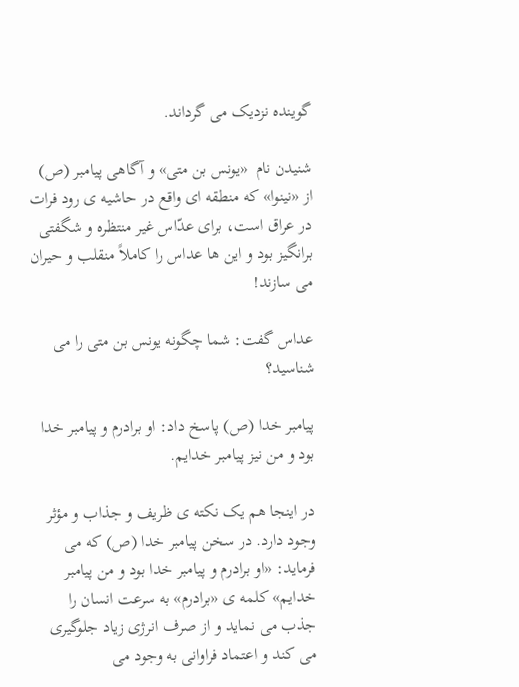گوینده نزدیک می گرداند.

شنیدن نام  «یونس بن متی» و آگاهی پیامبر (ص) از «نینوا» که منطقه ای واقع در حاشیه ی رود فرات در عراق است، برای عدّاس غیر منتظره و شگفتی برانگیز بود و این ها عداس را کاملاً منقلب و حیران می سازند!

عداس گفت: شما چگونه یونس بن متی را می شناسید؟

پیامبر خدا (ص) پاسخ داد: او برادرم و پیامبر خدا بود و من نیز پیامبر خدایم.

در اینجا هم یک نکته ی ظریف و جذاب و مؤثر وجود دارد. در سخن پیامبر خدا (ص) که می فرماید: «او برادرم و پیامبر خدا بود و من پیامبر خدایم» کلمه ی «برادرم» به سرعت انسان را جذب می نماید و از صرف انرژی زیاد جلوگیری می کند و اعتماد فراوانی به وجود می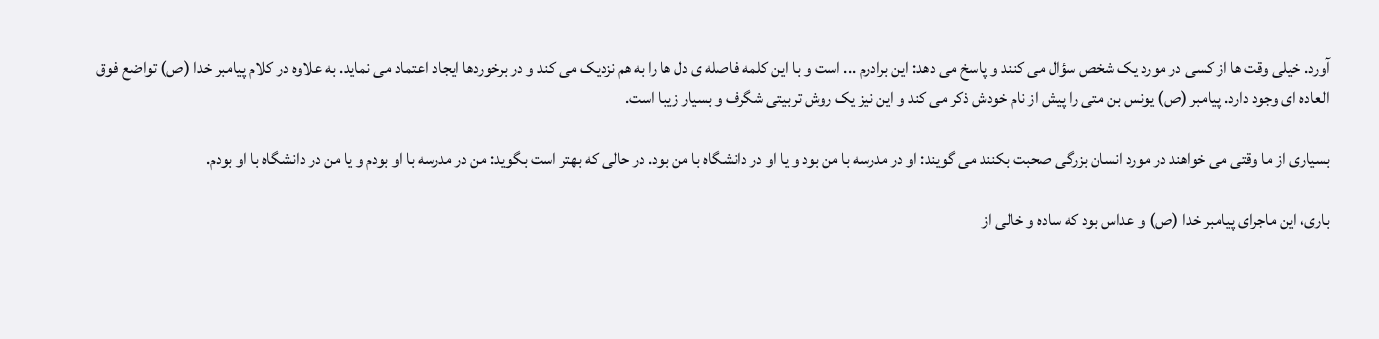آورد. خیلی وقت ها از کسی در مورد یک شخص سؤال می کنند و پاسخ می دهد: این برادرم ... است و با این کلمه فاصله ی دل ها را به هم نزدیک می کند و در برخوردها ایجاد اعتماد می نماید. به علاوه در کلام پیامبر خدا (ص) تواضع فوق العاده ای وجود دارد. پیامبر (ص) یونس بن متی را پیش از نام خودش ذکر می کند و این نیز یک روش تربیتی شگرف و بسیار زیبا است.

بسیاری از ما وقتی می خواهند در مورد انسان بزرگی صحبت بکنند می گویند: او در مدرسه با من بود و یا او در دانشگاه با من بود. در حالی که بهتر است بگوید: من در مدرسه با او بودم و یا من در دانشگاه با او بودم.

باری، این ماجرای پیامبر خدا (ص) و عداس بود که ساده و خالی از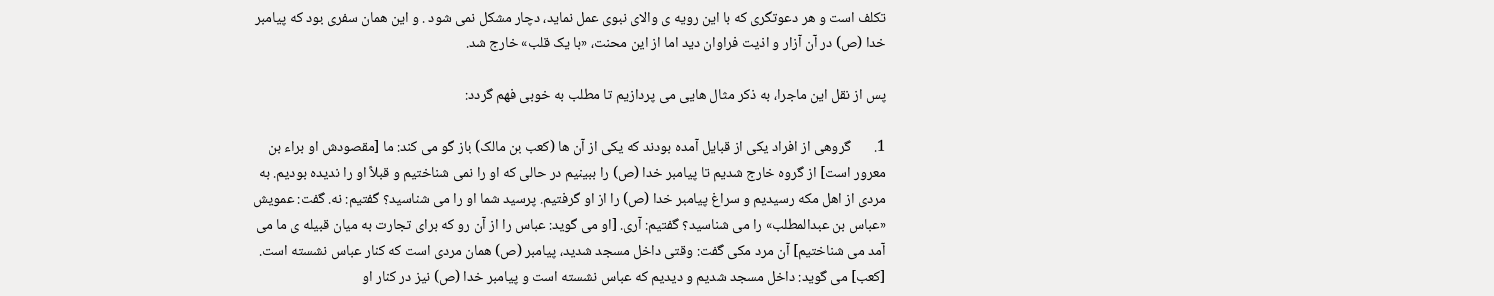تکلف است و هر دعوتگری که با این رویه ی والای نبوی عمل نماید، دچار مشکل نمی شود . و این همان سفری بود که پیامبر خدا (ص) در آن آزار و اذیت فراوان دید اما از این محنت، «با یک قلب» خارج شد.

پس از نقل این ماجرا، به ذکر مثال هایی می پردازیم تا مطلب به خوبی فهم گردد:

1.       گروهی از افراد یکی از قبایل آمده بودند که یکی از آن ها (کعب بن مالک) باز گو می کند: ما [مقصودش او براء بن معرور است] از گروه خارج شدیم تا پیامبر خدا (ص) را ببینیم در حالی که او را نمی شناختیم و قبلاً او را ندیده بودیم. به مردی از اهل مکه رسیدیم و سراغ پیامبر خدا (ص) را از او گرفتیم. پرسید شما او را می شناسید؟ گفتیم: نه. گفت: عمویش «عباس بن عبدالمطلب» را می شناسید؟ گفتیم: آری. [او می گوید: عباس را از آن رو که برای تجارت به میان قبیله ی ما می آمد می شناختیم] آن مرد مکی گفت: وقتی داخل مسجد شدید، پیامبر (ص) همان مردی است که کنار عباس نشسته است. [کعب] می گوید: داخل مسجد شدیم و دیدیم که عباس نشسته است و پیامبر خدا (ص) نیز در کنار او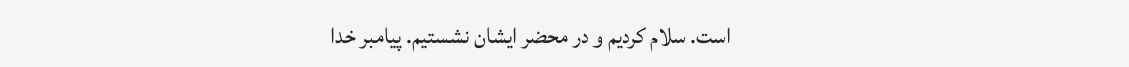است. سلام کردیم و در محضر ایشان نشستیم. پیامبر خدا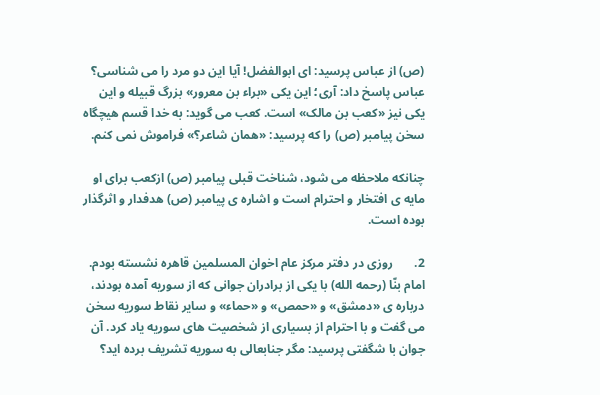(ص) از عباس پرسید: ای ابوالفضل! آیا این دو مرد را می شناسی؟ عباس پاسخ داد: آری؛ این یکی «براء بن معرور» بزرگ قبیله و این یکی نیز «کعب بن مالک» است. کعب می گوید: به خدا قسم هیچگاه سخن پیامبر (ص) را که پرسید: «همان شاعر؟» فراموش نمی کنم.

چنانکه ملاحظه می شود، شناخت قبلی پیامبر (ص) ازکعب برای او مایه ی افتخار و احترام است و اشاره ی پیامبر (ص) هدفدار و اثرگذار بوده است.

2.       روزی در دفتر مرکز عام اخوان المسلمین قاهره نشسته بودم. امام بنّا (رحمه الله) با یکی از برادران جوانی که از سوریه آمده بودند، درباره ی «دمشق» و «حمص» و «حماء» و سایر نقاط سوریه سخن می گفت و با احترام از بسیاری از شخصیت های سوریه یاد کرد. آن جوان با شگفتی پرسید: مگر جنابعالی به سوریه تشریف برده اید؟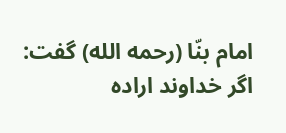امام بنّا (رحمه الله) گفت: اگر خداوند اراده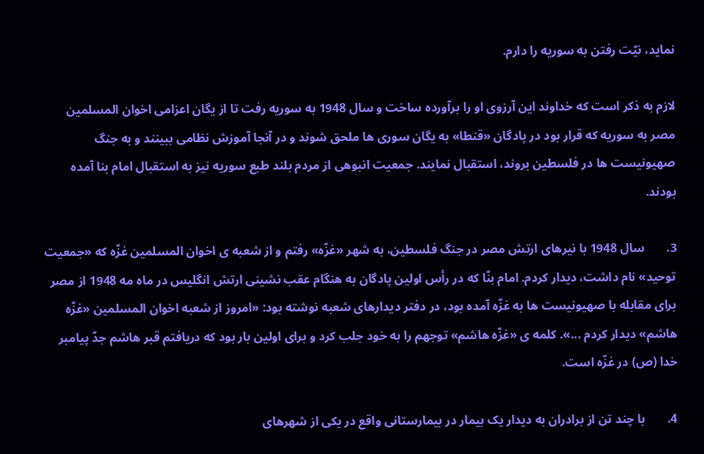نماید، نیّت رفتن به سوریه را دارم.

لازم به ذکر است که خداوند این آرزوی او را برآورده ساخت و سال 1948 به سوریه رفت تا از یگان اعزامی اخوان المسلمین مصر به سوریه که قرار بود در پادگان «قنطا» به یگان سوری ها ملحق شوند و در آنجا آموزش نظامی ببینند و به جنگ صهیونیست ها در فلسطین بروند، استقبال نمایند. جمعیت انبوهی از مردم بلند طبع سوریه نیز به استقبال امام بنا آمده بودند.

3.       سال 1948 با نیرهای ارتش مصر در جنگ فلسطین، به شهر «غزّه» رفتم و از شعبه ی اخوان المسلمین غزّه که «جمعیت توحید» نام داشت، دیدار کردم. امام بنّا که در رأس اولین پادگان به هنگام عقب نشینی ارتش انگلیس در ماه مه 1948 از مصر برای مقابله با صهیونیست ها به غزّه آمده بود، در دفتر دیدارهای شعبه نوشته بود: «امروز از شعبه اخوان المسلمین «غزّه هاشم» دیدار کردم ...». کلمه ی «غزّه هاشم» توجهم را به خود جلب کرد و برای اولین بار بود که دریافتم قبر هاشم جدّ پیامبر خدا (ص) در غزّه است.

4.       با چند تن از برادران به دیدار یک بیمار در بیمارستانی واقع در یکی از شهرهای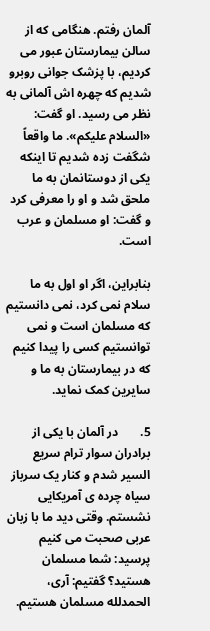آلمان رفتم. هنگامی که از سالن بیمارستان عبور می کردیم، با پزشک جوانی روبرو شدیم که چهره اش آلمانی به نظر می رسید. او گفت: «السلام علیکم». ما واقعاً شگفت زده شدیم تا اینکه یکی از دوستانمان به ما ملحق شد و او را معرفی کرد و گفت: او مسلمان و عرب است.

بنابراین، اگر او اول به ما سلام نمی کرد، نمی دانستیم که مسلمان است و نمی توانستیم کسی را پیدا کنیم که در بیمارستان به ما و سایرین کمک نماید.

5.       در آلمان با یکی از برادران سوار ترام سریع السیر شدم و کنار یک سرباز سیاه چرده ی آمریکایی نشستم. وقتی دید ما با زبان عربی صحبت می کنیم پرسید: شما مسلمان هستید؟ گفتیم: آری، الحمدلله مسلمان هستیم.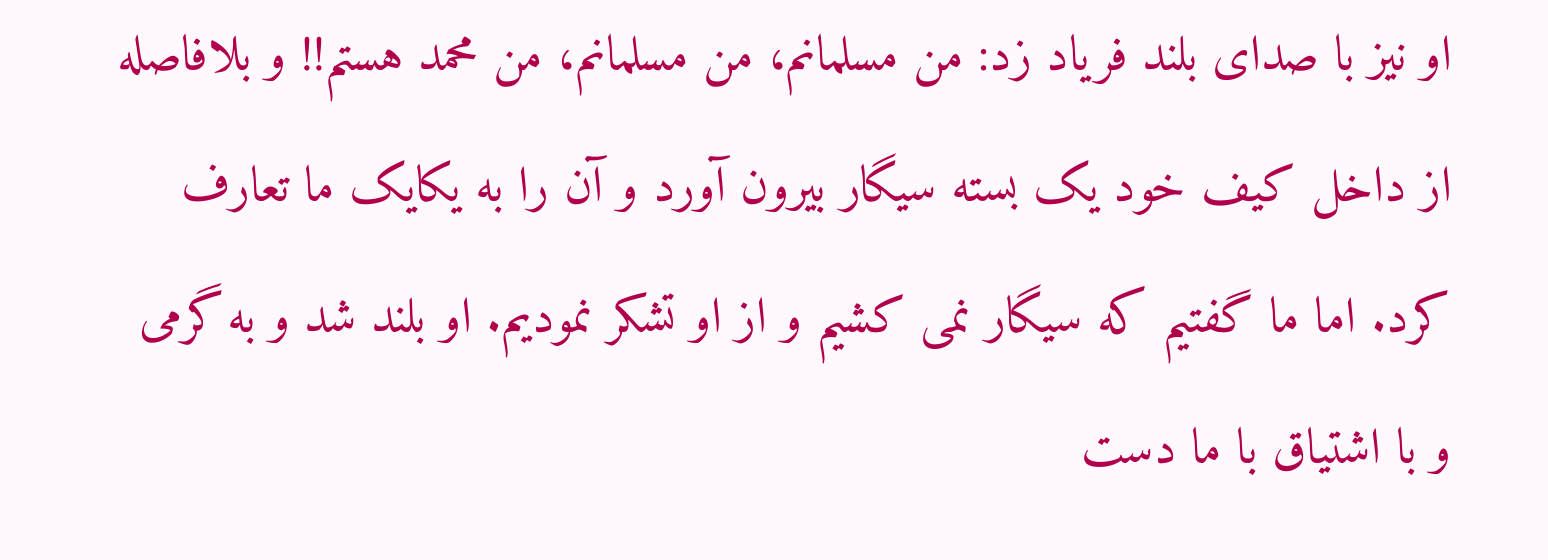او نیز با صدای بلند فریاد زد: من مسلمانم، من مسلمانم، من محمد هستم!! و بلافاصله از داخل کیف خود یک بسته سیگار بیرون آورد و آن را به یکایک ما تعارف کرد. اما ما گفتیم که سیگار نمی کشیم و از او تشکر نمودیم. او بلند شد و به گرمی و با اشتیاق با ما دست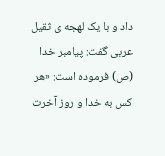داد و با یک لهجه ی ثقیل عربی گفت: پیامبر خدا (ص) فرموده است: «هر کس به خدا و روز آخرت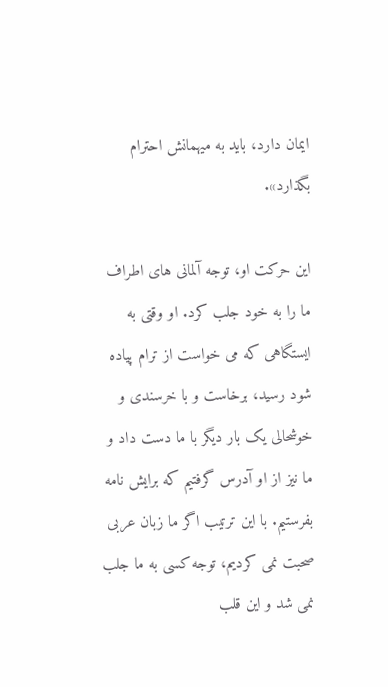ایمان دارد، باید به میهمانش احترام بگذارد».

این حرکت او، توجه آلمانی های اطراف ما را به خود جلب کرد. او وقتی به ایستگاهی که می خواست از ترام پیاده شود رسید، برخاست و با خرسندی و خوشحالی یک بار دیگر با ما دست داد و ما نیز از او آدرس گرفتیم که برایش نامه بفرستیم. با این ترتیب اگر ما زبان عربی صحبت نمی کردیم، توجه کسی به ما جلب نمی شد و این قلب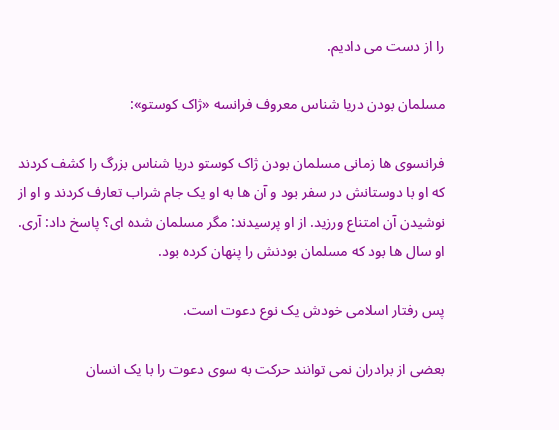را از دست می دادیم.

مسلمان بودن دریا شناس معروف فرانسه «ژاک کوستو»:

فرانسوی ها زمانی مسلمان بودن ژاک کوستو دریا شناس بزرگ را کشف کردند که او با دوستانش در سفر بود و آن ها به او یک جام شراب تعارف کردند و او از نوشیدن آن امتناع ورزید. از او پرسیدند: مگر مسلمان شده ای؟ پاسخ داد: آری. او سال ها بود که مسلمان بودنش را پنهان کرده بود.

پس رفتار اسلامی خودش یک نوع دعوت است.

بعضی از برادران نمی توانند حرکت به سوی دعوت را با یک انسان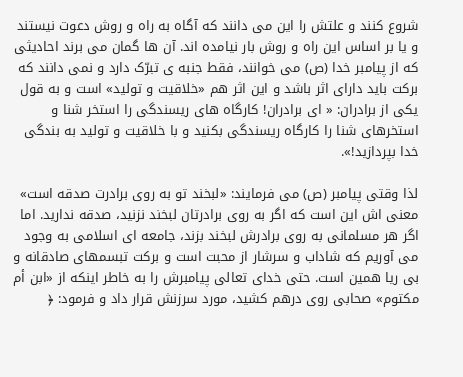شروع کنند و علتش را این می دانند که آگاه به راه و روش دعوت نیستند و یا بر اساس این راه و روش بار نیامده اند. آن ها گمان می برند احادیثی که از پیامبر خدا (ص) می خوانند، فقط جنبه ی تبرّک دارد و نمی دانند که برکت باید دارای اثر باشد و این اثر هم «خلاقیت و تولید» است و به قول یکی از برادران: « ای برادران! کارگاه های ریسندگی را استخر شنا و استخرهای شنا را کارگاه ریسندگی بکنید و با خلاقیت و تولید به بندگی خدا بپردازید!».

لذا وقتی پیامبر (ص) می فرمایند: «لبخند تو به روی برادرت صدقه است» معنی اش این است که اگر به روی برادرتان لبخند نزنید، صدقه ندارید. اما اگر هر مسلمانی به روی برادرش لبخند بزند، جامعه ای اسلامی به وجود می آوریم که شاداب و سرشار از محبت است و برکت تبسمهای صادقانه و بی ریا همین است. حتی خدای تعالی پیامبرش را به خاطر اینکه از «ابن أم مکتوم» صحابی روی درهم کشید، مورد سرزنش قرار داد و فرمود: ﴿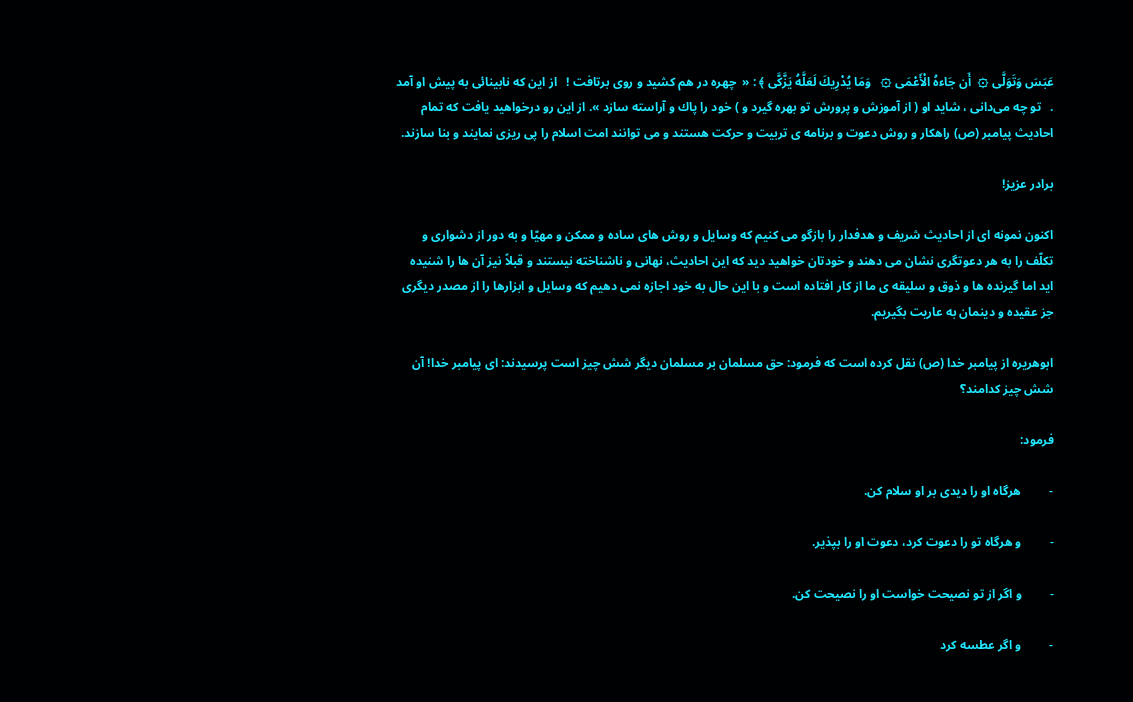عَبَسَ وَتَوَلَّى ۞  أَن جَاءهُ الْأَعْمَى ۞   وَمَا یُدْرِیكَ لَعَلَّهُ یَزَّكَّى ﴾ : «  چهره در هم كشید و روی برتافت !   از این كه نابینائی به پیش او آمد .   تو چه می‌دانی ، شاید او ( از آموزش و پرورش تو بهره گیرد و ) خود را پاك و آراسته سازد ». از این رو درخواهید یافت که تمام احادیث پیامبر (ص) راهکار و روش دعوت و برنامه ی تربیت و حرکت هستند و می توانند امت اسلام را پی ریزی نمایند و بنا سازند.

برادر عزیز!

اکنون نمونه ای از احادیث شریف و هدفدار را بازگو می کنیم که وسایل و روش های ساده و ممکن و مهیّا و به دور از دشواری و تکلّف را به هر دعوتگری نشان می دهند و خودتان خواهید دید که این احادیث، نهانی و ناشناخته نیستند و قبلاً نیز آن ها را شنیده اید اما گیرنده ها و ذوق و سلیقه ی ما از کار افتاده است و با این حال به خود اجازه نمی دهیم که وسایل و ابزارها را از مصدر دیگری جز عقیده و دینمان به عاریت بگیریم.

ابوهریره از پیامبر خدا (ص) نقل کرده است که فرمود: حق مسلمان بر مسلمان دیگر شش چیز است پرسیدند: ای پیامبر خدا! آن شش چیز کدامند؟

فرمود:

-         هرگاه او را دیدی بر او سلام کن.

-         و هرگاه تو را دعوت کرد، دعوت او را بپذیر.

-         و اگر از تو نصیحت خواست او را نصیحت کن.

-         و اگر عطسه کرد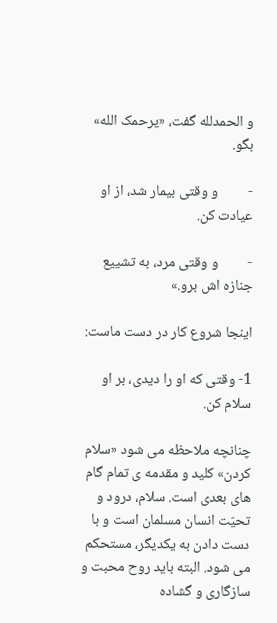و الحمدلله گفت، «یرحمک الله» بگو.

-         و وقتی بیمار شد، از او عیادت کن.

-         و وقتی مرد، به تشییع جنازه اش برو.»

اینجا شروع کار در دست ماست:

1- وقتی که او را دیدی، بر او سلام کن.

چنانچه ملاحظه می شود «سلام کردن» کلید و مقدمه ی تمام گام های بعدی است. سلام، درود و تحیّت انسان مسلمان است و با دست دادن به یکدیگر، مستحکم می شود. البته باید روح محبت و سازگاری و گشاده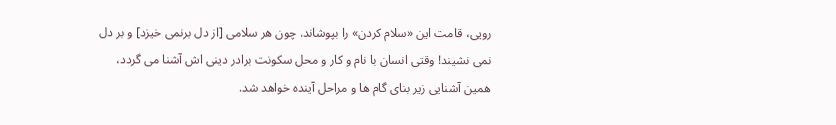رویی، قامت این «سلام کردن» را بپوشاند. چون هر سلامی [از دل برنمی خیزد] و بر دل نمی نشیند! وقتی انسان با نام و کار و محل سکونت برادر دینی اش آشنا می گردد، همین آشنایی زیر بنای گام ها و مراحل آینده خواهد شد.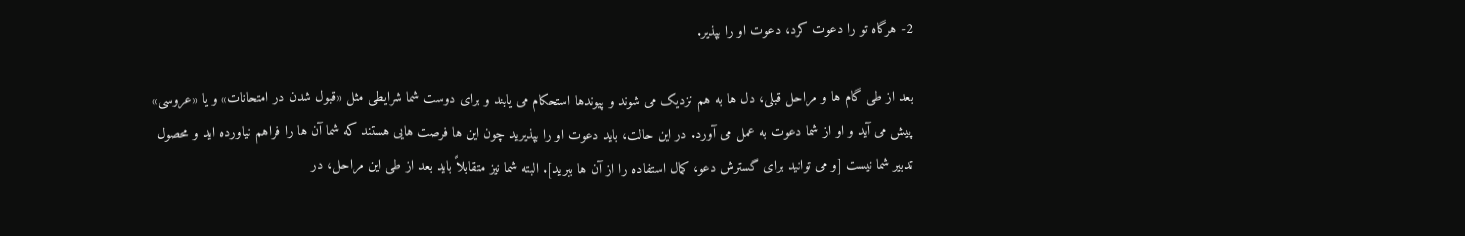2- هرگاه تو را دعوت کرد، دعوت او را بپذیر.

بعد از طی گام ها و مراحل قبلی، دل ها به هم نزدیک می شوند و پیوندها استحکام می یابند و برای دوست شما شرایطی مثل «قبول شدن در امتحانات» و یا «عروسی» پیش می آید و او از شما دعوت به عمل می آورد. در این حالت، باید دعوت او را بپذیرید چون این ها فرصت هایی هستند که شما آن ها را فراهم نیاورده اید و محصول تدبیر شما نیست [و می توانید برای گسترش دعو، کمال استفاده را از آن ها ببرید]. البته شما نیز متقابلاً باید بعد از طی این مراحل، در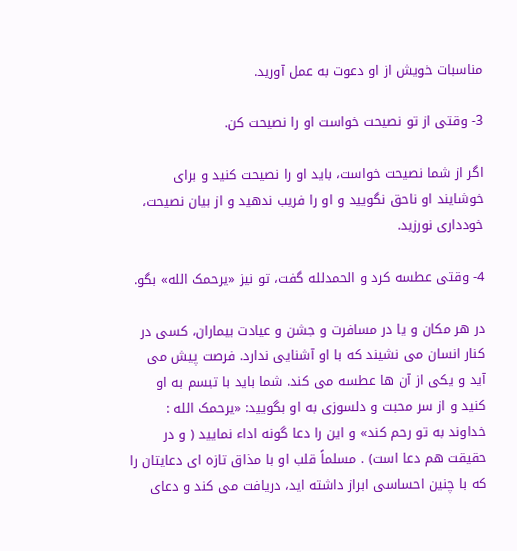مناسبات خویش از او دعوت به عمل آورید.

3- وقتی از تو نصیحت خواست او را نصیحت کن.

اگر از شما نصیحت خواست، باید او را نصیحت کنید و برای خوشایند او ناحق نگویید و او را فریب ندهید و از بیان نصیحت، خودداری نورزید.

4- وقتی عطسه کرد و الحمدلله گفت، تو نیز «یرحمک الله» بگو.

در هر مکان و یا در مسافرت و جشن و عیادت بیماران، کسی در کنار انسان می نشیند که با او آشنایی ندارد. فرصت پیش می آید و یکی از آن ها عطسه می کند. شما باید با تبسم به او کنید و از سر محبت و دلسوزی به او بگویید: «یرحمک الله : خداوند به تو رحم کند» و این را دعا گونه اداء نمایید ( و در حقیقت هم دعا است) . مسلماً قلب او با مذاق تازه ای دعایتان را که با چنین احساسی ابراز داشته اید، دریافت می کند و دعای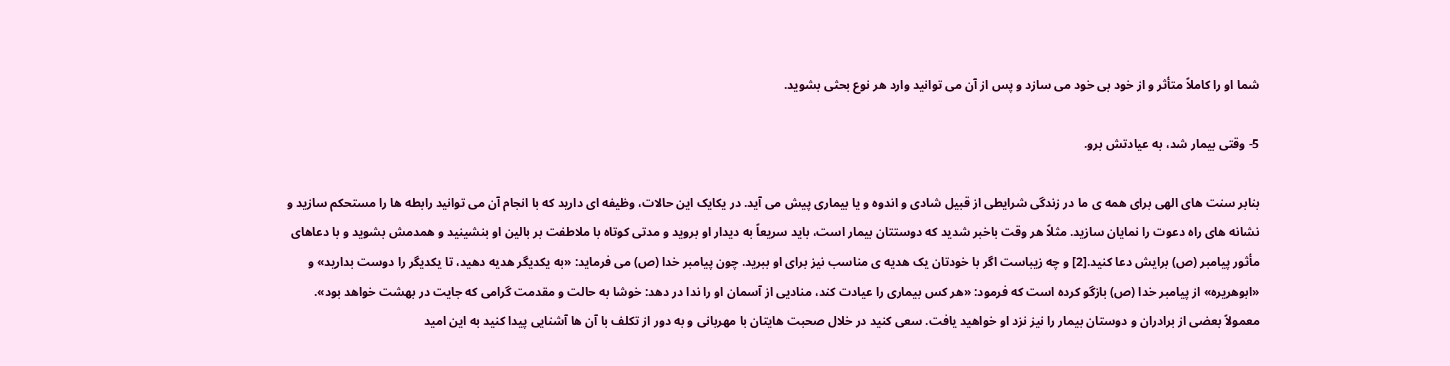شما او را کاملاً متأثر و از خود بی خود می سازد و پس از آن می توانید وارد هر نوع بحثی بشوید.

5- وقتی بیمار شد، به عیادتش برو.

بنابر سنت های الهی برای همه ی ما در زندگی شرایطی از قبیل شادی و اندوه و یا بیماری پیش می آید. در یکایک این حالات، وظیفه ای دارید که با انجام آن می توانید رابطه ها را مستحکم سازید و نشانه های راه دعوت را نمایان سازید. مثلاً هر وقت باخبر شدید که دوستتان بیمار است، باید سریعاً به دیدار او بروید و مدتی کوتاه با ملاطفت بر بالین او بنشینید و همدمش بشوید و با دعاهای مأثور پیامبر (ص) برایش دعا کنید.[2] و چه زیباست اگر با خودتان یک هدیه ی مناسب نیز برای او ببرید. چون پیامبر خدا (ص) می فرماید: «به یکدیگر هدیه دهید، تا یکدیگر را دوست بدارید» و «ابوهریره» از پیامبر خدا (ص) بازگو کرده است که فرمود: «هر کس بیماری را عیادت کند، منادیی از آسمان او را ندا در دهد: خوشا به حالت و مقدمت گرامی که جایت در بهشت خواهد بود». معمولاً بعضی از برادران و دوستان بیمار را نیز نزد او خواهید یافت. سعی کنید در خلال صحبت هایتان با مهربانی و به دور از تکلف با آن ها آشنایی پیدا کنید به این امید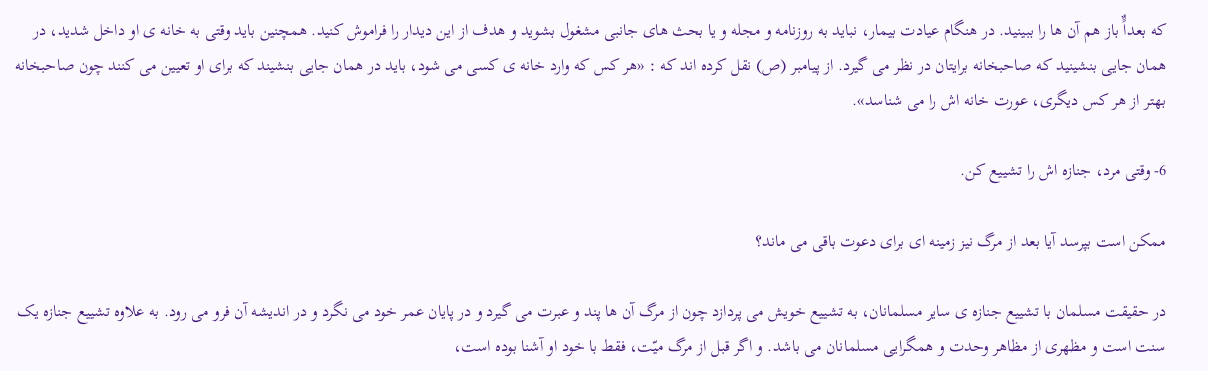که بعداًٌ باز هم آن ها را ببینید. در هنگام عیادت بیمار، نباید به روزنامه و مجله و یا بحث های جانبی مشغول بشوید و هدف از این دیدار را فراموش کنید. همچنین باید وقتی به خانه ی او داخل شدید، در همان جایی بنشینید که صاحبخانه برایتان در نظر می گیرد. از پیامبر (ص) نقل کرده اند که : «هر کس که وارد خانه ی کسی می شود، باید در همان جایی بنشیند که برای او تعیین می کنند چون صاحبخانه بهتر از هر کس دیگری، عورت خانه اش را می شناسد».

6- وقتی مرد، جنازه اش را تشییع کن.

ممکن است بپرسد آیا بعد از مرگ نیز زمینه ای برای دعوت باقی می ماند؟

در حقیقت مسلمان با تشییع جنازه ی سایر مسلمانان، به تشییع خویش می پردازد چون از مرگ آن ها پند و عبرت می گیرد و در پایان عمر خود می نگرد و در اندیشه آن فرو می رود. به علاوه تشییع جنازه یک سنت است و مظهری از مظاهر وحدت و همگرایی مسلمانان می باشد. و اگر قبل از مرگ میّت، فقط با خود او آشنا بوده است،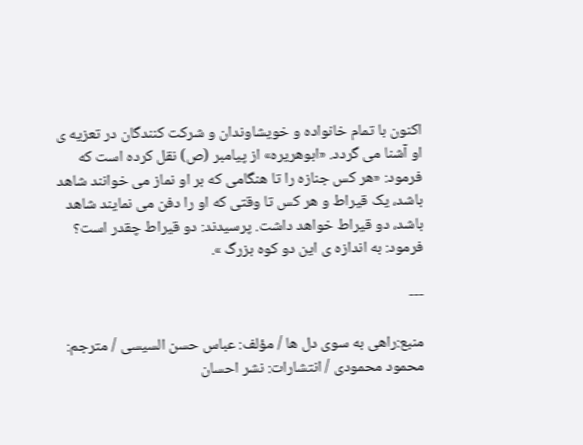اکنون با تمام خانواده و خویشاوندان و شرکت کنندگان در تعزیه ی او آشنا می گردد. «ابوهریره» از پیامبر (ص) نقل کرده است که فرمود: «هر کس جنازه را تا هنگامی که بر او نماز می خوانند شاهد باشد، یک قیراط و هر کس تا وقتی که او را دفن می نمایند شاهد باشد، دو قیراط خواهد داشت. پرسیدند: دو قیراط چقدر است؟ فرمود: به اندازه ی این دو کوه بزرگ ».

---

منبع:راهی به سوی دل ها / مؤلف: عباس حسن السیسی / مترجم: محمود محمودی / انتشارات: نشر احسان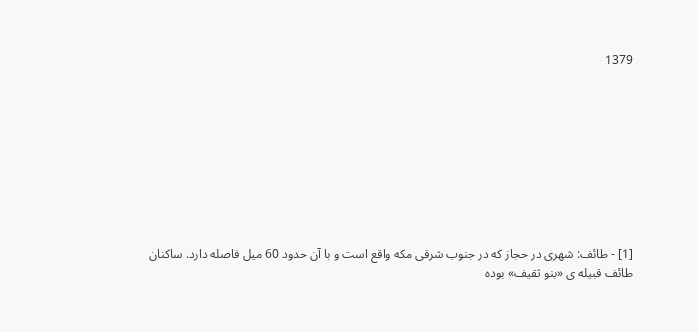1379









[1] - طائف: شهری در حجاز که در جنوب شرقی مکه واقع است و با آن حدود 60 میل فاصله دارد. ساکنان طائف قبیله ی «بنو ثقیف» بوده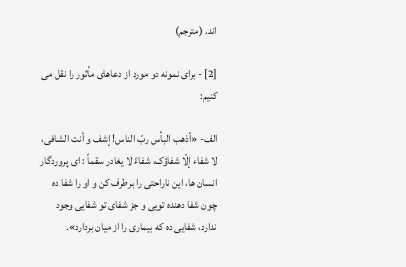اند. (مترجم)

[2] - برای نمونه دو مورد از دعاهای مأثور را نقل می کنیم:

الف- «أذهب البأس ربّ الناس! إشف و أنت الشافی، لا شفاء إلّا شفاؤک، شفاءً لا یغادر سقماً : ای پروردگار انسان ها، این ناراحتی را برطرف کن و او را شفا ده چون شفا دهنده تویی و جز شفای تو شفایی وجود ندارد، شفایی ده که بیماری را از میان بردارد».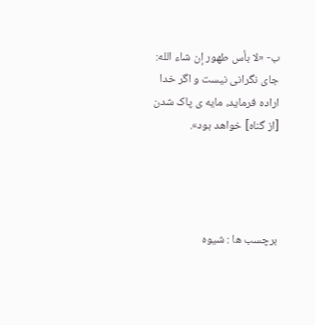ب- «لا بأس طهور إن شاء الله: جای نگرانی نیست و اگر خدا اراده فرماید، مایه ی پاک شدن [از گناه] خواهد بود».




برچسب ها : شیوه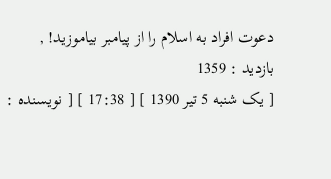دعوت افراد به اسلام را از پیامبر بیاموزید! ,
بازدید : 1359
[ یک شنبه 5 تير 1390 ] [ 17:38 ] [ نویسنده :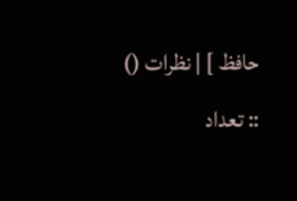حافظ ] | نظرات ()
:: تعداد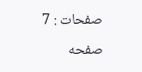صفحات : 7
صفحه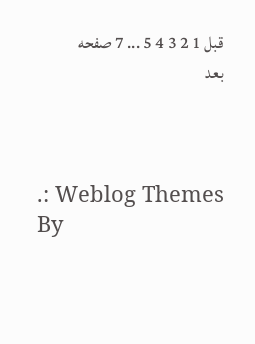قبل 1 2 3 4 5 ... 7 صفحه بعد



.: Weblog Themes By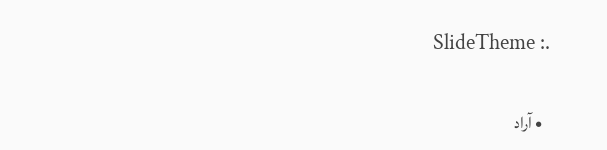SlideTheme :.


  • آراد